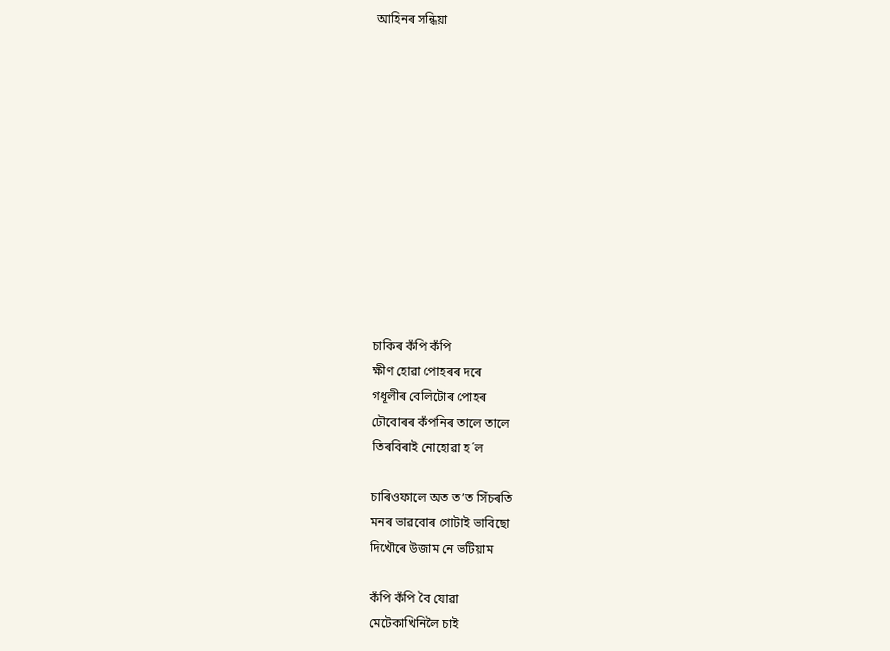আহিনৰ সন্ধিয়া












চাকিৰ কঁপি কঁপি
ক্ষীণ হোৱা পোহৰৰ দৰে
গধূলীৰ বেলিটোৰ পোহৰ
ঢৌবোৰৰ কঁপনিৰ তালে তালে
তিৰবিৰাই নোহোৱা হ´ল

চাৰিওফালে অত ত’ত সিঁচৰতি
মনৰ ভাৱবোৰ গোটাই ভাবিছো
দিখৌৰে উজাম নে ভটিয়াম

কঁপি কঁপি বৈ যোৱা
মেটেকাখিনিলৈ চাই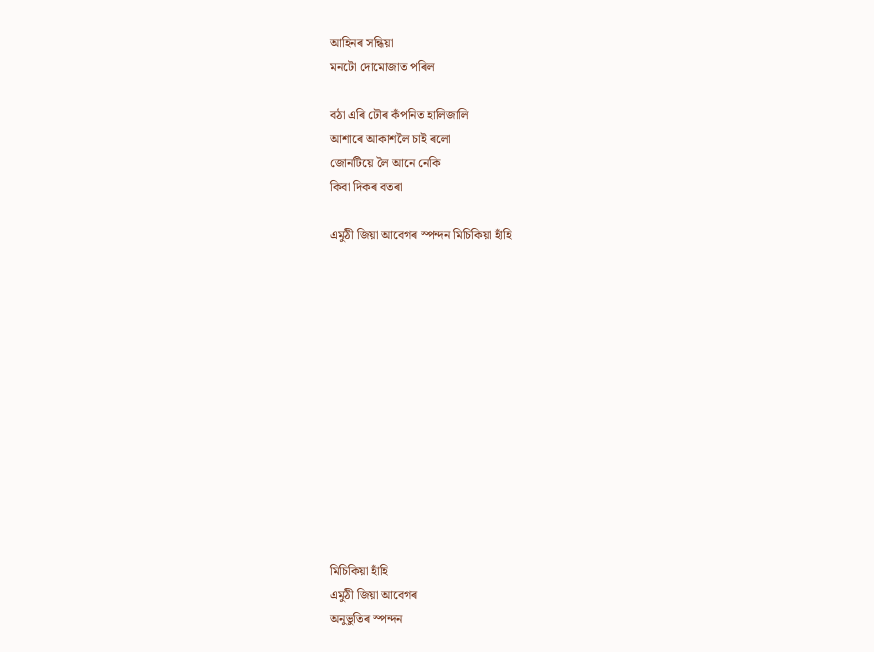আহিনৰ সন্ধিয়া
মনটো দোমোজাত পৰিল

বঠা এৰি ঢৌৰ কঁপনিত হালিজালি
আশাৰে আকাশলৈ চাই ৰলো
জোনটিয়ে লৈ আনে নেকি
কিবা দিকৰ বতৰা

এমুঠী জিয়া আবেগৰ স্পন্দন মিচিকিয়া হাঁহি













মিচিকিয়া হাঁহি
এমুঠী জিয়া আবেগৰ
অনুভুতিৰ স্পন্দন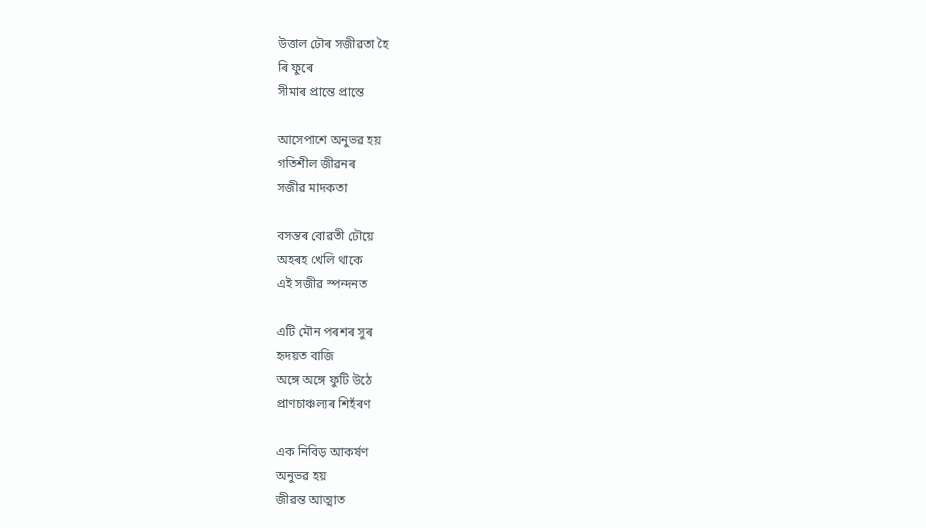উত্তাল ঢৌৰ সজীৱতা হৈ
ৰি ফুৰে
সীমাৰ প্ৰান্তে প্ৰান্তে

আসেপাশে অনুভৱ হয়
গতিশীল জীৱনৰ
সজীৱ মাদকতা

বসন্তৰ বোৱতী ঢৌয়ে
অহৰহ খেলি থাকে
এই সজীৱ স্পন্দনত

এটি মৌন পৰশৰ সুৰ
হৃদয়ত বাজি
অঙ্গে অঙ্গে ফুটি উঠে
প্ৰাণচাঞ্চল্যৰ শিহঁৰণ

এক নিবিড় আকৰ্ষণ
অনুভৱ হয়
জীৱন্ত আত্মাত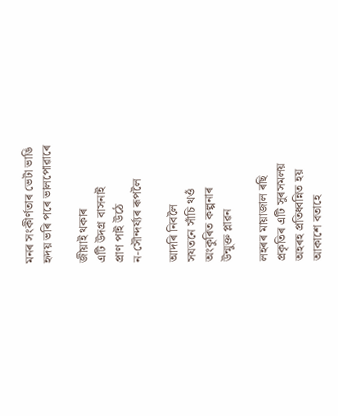মনৰ সংকীৰ্ণতাৰ ভেটা ভাঙি
হৃদয় ভৰি পৰে ভালপোৱাৰে

জীয়াই থকাৰ
এটি উদগ্র বাসনাই
প্রাণ পাই উঠে
ন-সৌন্দৰ্য্যৰ ৰূপলৈ

আদৰি নিবলৈ
সযতনে সাঁচি থওঁ
অংকুৰিত কল্পনাৰ
উন্মুক্ত প্লাৱন

লহৰৰ মায়াজাল ৰছি
প্ৰকৃতিৰ এটি সুৰসমলয়
অহৰহ প্ৰতিধ্বন্নিত হয়
আকাশে বতাহে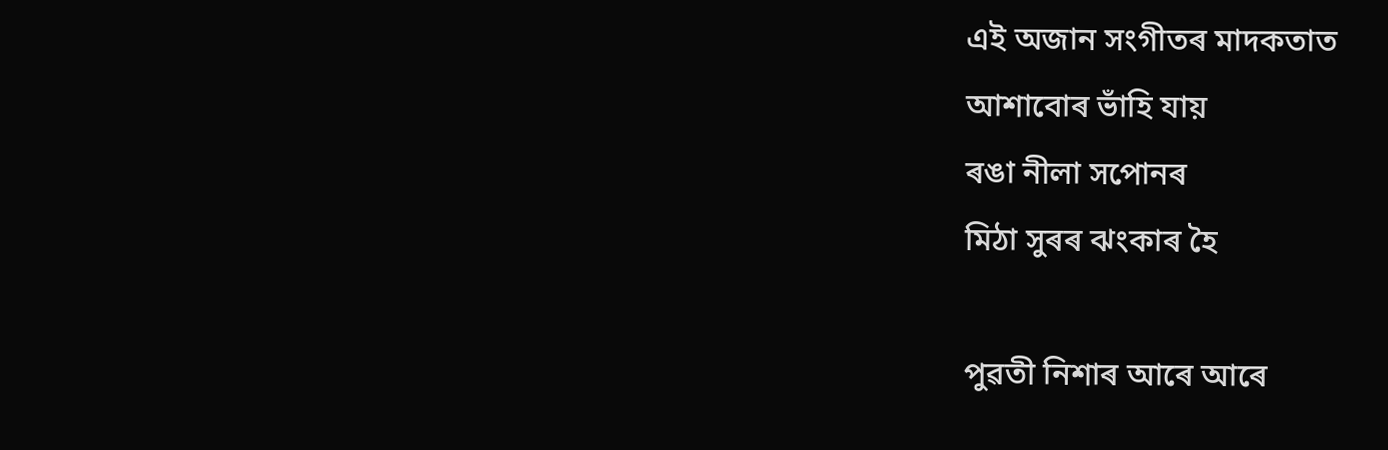এই অজান সংগীতৰ মাদকতাত
আশাবোৰ ভাঁহি যায়
ৰঙা নীলা সপোনৰ
মিঠা সুৰৰ ঝংকাৰ হৈ

পুৱতী নিশাৰ আৰে আৰে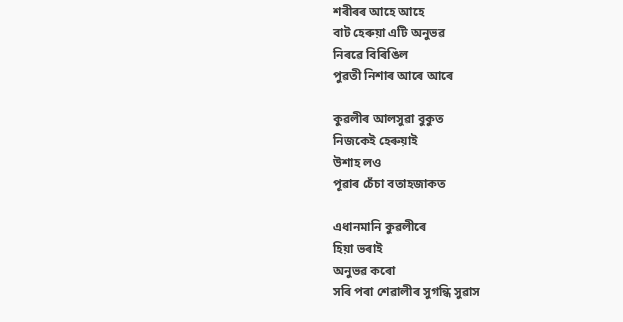শৰীৰৰ আহে আহে
বাট হেৰুয়া এটি অনুভৱ
নিৰৱে বিৰিঙিল
পুৱতী নিশাৰ আৰে আৰে

কুৱলীৰ আলসুৱা বুকুত
নিজকেই হেৰুয়াই
উশাহ লও
পূৱাৰ চেঁচা বতাহজাকত

এধানমানি কুৱলীৰে
হিয়া ভৰাই
অনুভৱ কৰো
সৰি পৰা শেৱালীৰ সুগন্ধি সুৱাস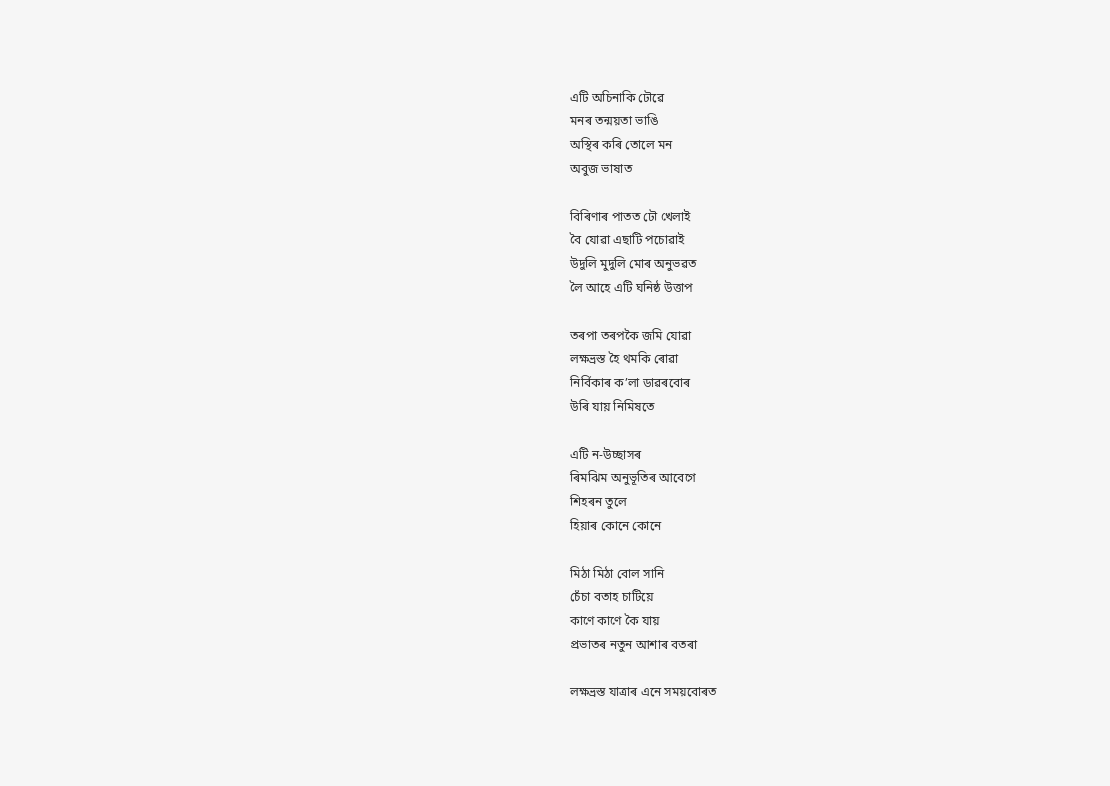এটি অচিনাকি ঢৌৱে
মনৰ তন্ময়তা ভাঙি
অস্থিৰ কৰি তোলে মন
অবুজ ভাষাত

বিৰিণাৰ পাতত ঢৌ খেলাই
বৈ যোৱা এছাটি পচোৱাই
উদুলি মুদুলি মোৰ অনুভৱত
লৈ আহে এটি ঘনিষ্ঠ উত্তাপ

তৰপা তৰপকৈ জমি যোৱা
লক্ষভ্ৰস্ত হৈ থমকি ৰোৱা
নিৰ্বিকাৰ ক’লা ডাৱৰবোৰ
উৰি যায় নিমিষতে

এটি ন-উচ্ছাসৰ
ৰিমঝিম অনুভূতিৰ আবেগে
শিহৰন তুলে
হিয়াৰ কোনে কোনে

মিঠা মিঠা বোল সানি
চেঁচা বতাহ চাটিয়ে
কাণে কাণে কৈ যায়
প্ৰভাতৰ নতুন আশাৰ বতৰা

লক্ষভ্ৰস্ত যাত্ৰাৰ এনে সময়বোৰত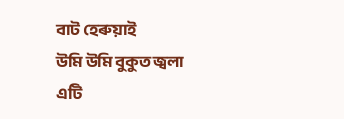বাট হেৰুয়াই
উমি উমি বুকুত জ্বলা
এটি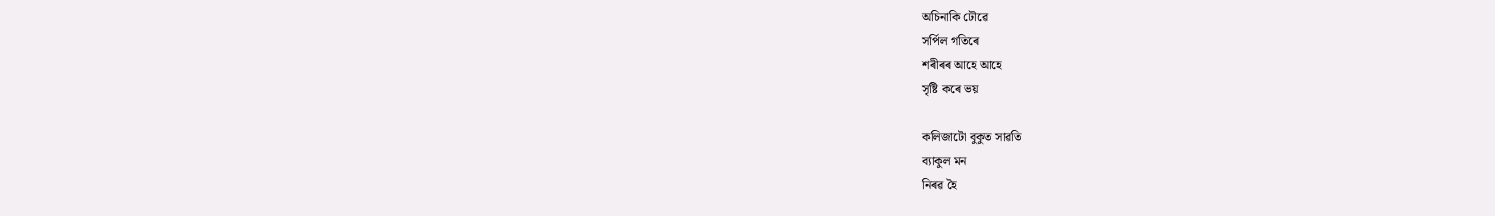অচিনাকি ঢৌৱে
সৰ্পিল গতিৰে
শৰীৰৰ আহে আহে
সৃষ্টি কৰে ভয়

কলিজাটো বুকুত সাৱতি
ব্যাকুল মন
নিৰৱ হৈ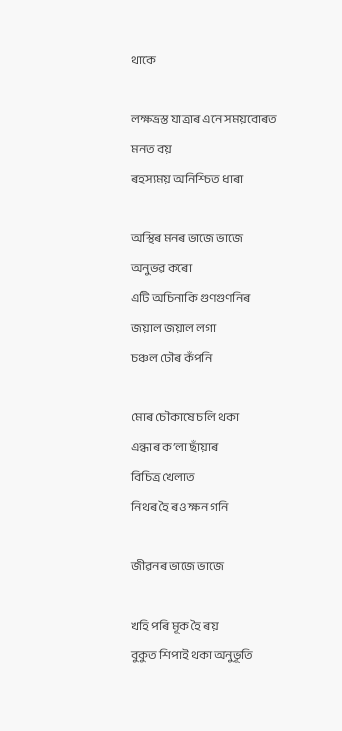থাকে

লক্ষভ্ৰস্ত যাত্ৰাৰ এনে সময়বোৰত
মনত বয়
ৰহস্যময় অনিশ্চিত ধাৰা

অস্থিৰ মনৰ ভাজে ভাজে
অনুভৱ কৰো
এটি অচিনাকি গুণগুণনিৰ
জয়াল জয়াল লগা
চঞ্চল ঢৌৰ কঁপনি

মোৰ চৌকাষে চলি থকা
এন্ধাৰ ক’লা ছাঁয়াৰ
বিচিত্ৰ খেলাত
নিথৰ হৈ ৰও ক্ষন গনি

জীৱনৰ ভাজে ভাজে

খহি পৰি মূক হৈ ৰয়
বুকুত শিপাই থকা অনুভূতি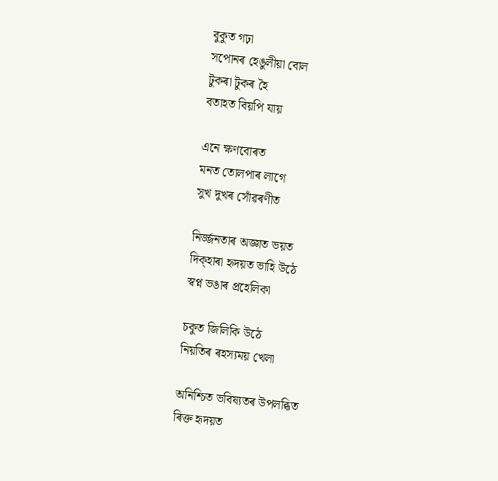বুকুত গঢ়া
সপোনৰ হেঙুলীয়া বোল
টুকৰা টুকৰ হৈ
বতাহত বিয়পি যায়

এনে ক্ষণবোৰত
মনত তোলপাৰ লাগে
সুখ দুখৰ সোঁৱৰণীত

নিৰ্জ্জনতাৰ অজ্ঞাত ভয়ত
দিক্হাৰা হৃদয়ত ভাহি উঠে
স্বপ্ন ভঙাৰ প্ৰহেলিকা

চকুত জিলিকি উঠে
নিয়তিৰ ৰহস্যময় খেলা

অনিশ্চিত ভবিষ্যতৰ উপলব্ধিত
ৰিক্ত হৃদয়ত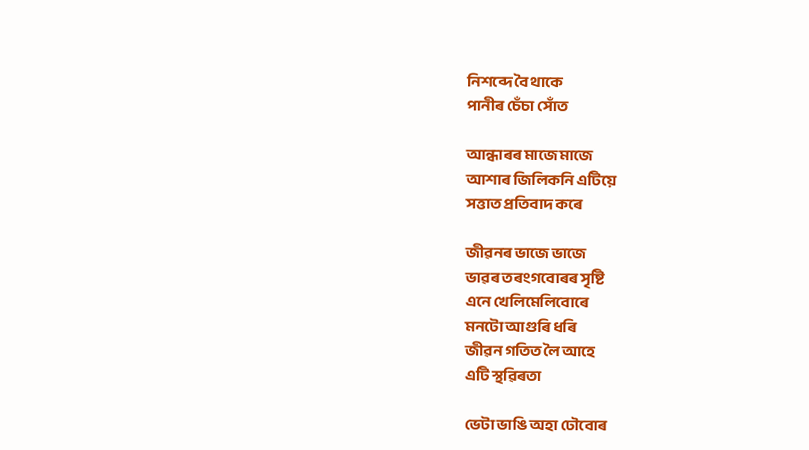নিশব্দে বৈ থাকে
পানীৰ চেঁচা সোঁত

আন্ধাৰৰ মাজে মাজে
আশাৰ জিলিকনি এটিয়ে
সত্তাত প্ৰতিবাদ কৰে

জীৱনৰ ভাজে ভাজে
ভাৱৰ তৰংগবোৰৰ সৃষ্টি
এনে খেলিমেলিবোৰে
মনটো আগুৰি ধৰি
জীৱন গতিত লৈ আহে
এটি স্থৱিৰতা

ভেটা ভাঙি অহা ঢৌবোৰ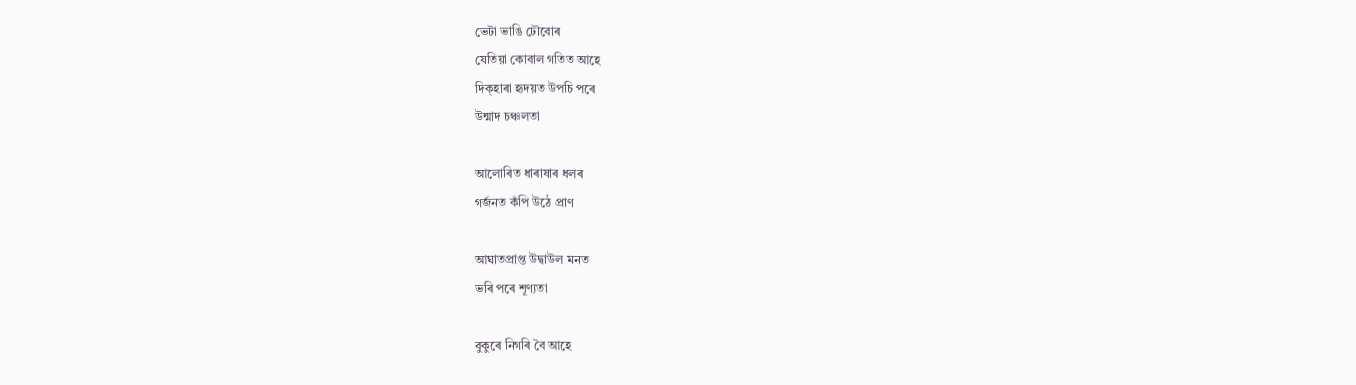ভেটা ভাঙি ঢৌবোৰ
যেতিয়া কোবাল গতিত আহে
দিক্‌হাৰা হৃদয়ত উপচি পৰে
উন্মাদ চঞ্চলতা

আলোৰিত ধাৰাষাৰ ধলৰ
গৰ্জনত কঁপি উঠে প্রাণ

আঘাতপ্ৰাপ্ত উদ্বাউল মনত
ভৰি পৰে শূণ্যতা

বুকুৰে নিগৰি বৈ আহে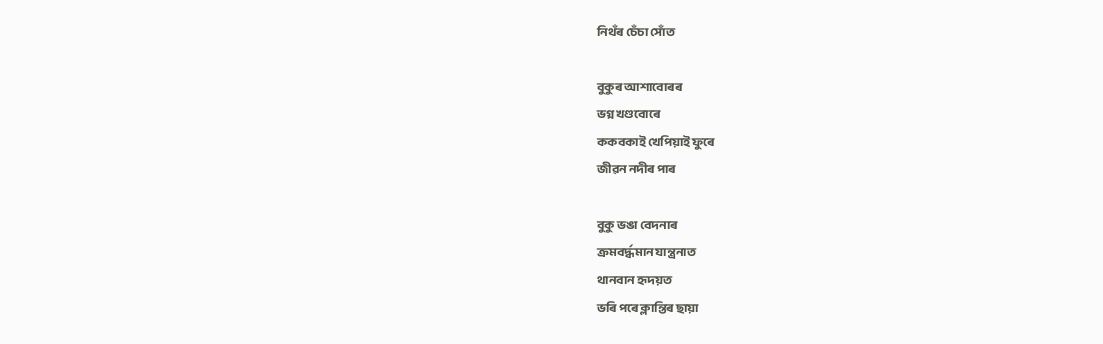নিথঁৰ চেঁচা সোঁত

বুকুৰ আশাবোৰৰ
ভগ্ন খণ্ডবোৰে
ককবকাই খেপিয়াই ফুৰে
জীৱন নদীৰ পাৰ

বুকু ভঙা বেদনাৰ
ক্রমবৰ্দ্ধমান যান্ত্রনাত
থানবান হৃদয়ত
ভৰি পৰে ক্লান্তিৰ ছায়া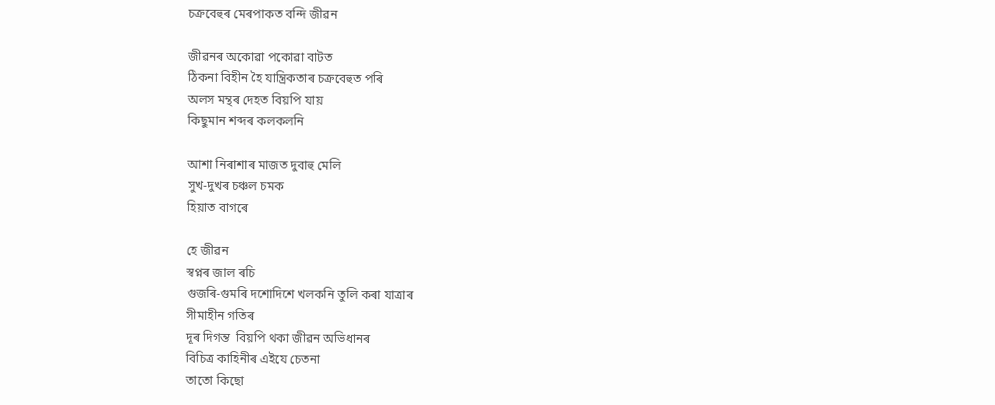চক্রবেহুৰ মেৰপাকত বন্দি জীৱন

জীৱনৰ অকোৱা পকোৱা বাটত
ঠিকনা বিহীন হৈ যান্ত্রিকতাৰ চক্ৰবেহুত পৰি
অলস মন্থৰ দেহত বিয়পি যায়
কিছুমান শব্দৰ কলকলনি

আশা নিৰাশাৰ মাজত দুবাহু মেলি
সুখ-দুখৰ চঞ্চল চমক
হিয়াত বাগৰে

হে জীৱন
স্বপ্নৰ জাল ৰচি
গুজৰি-গুমৰি দশোদিশে খলকনি তুলি কৰা যাত্ৰাৰ
সীমাহীন গতিৰ
দূৰ দিগন্ত  বিয়পি থকা জীৱন অভিধানৰ
বিচিত্ৰ কাহিনীৰ এইযে চেতনা
তাতো কিছো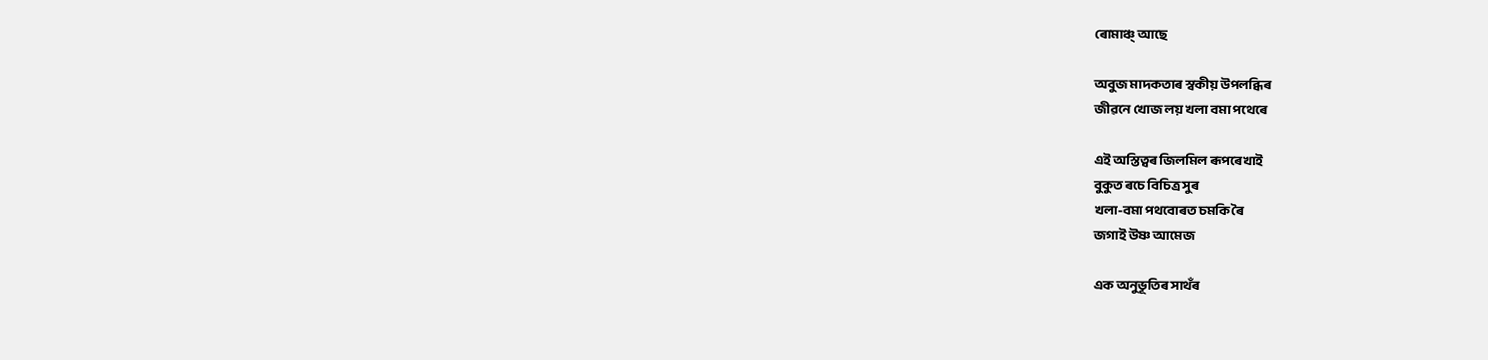ৰোমাঞ্চ্ আছে

অবুজ মাদকতাৰ স্বকীয় উপলব্ধিৰ
জীৱনে খোজ লয় খলা বমা পথেৰে

এই অস্তিত্বৰ জিলমিল ৰূপৰেখাই
বুকুত ৰচে বিচিত্ৰ সুৰ
খলা-বমা পথবোৰত চমকি ৰৈ
জগাই উষ্ণ আমেজ

এক অনুভূতিৰ সাথঁৰ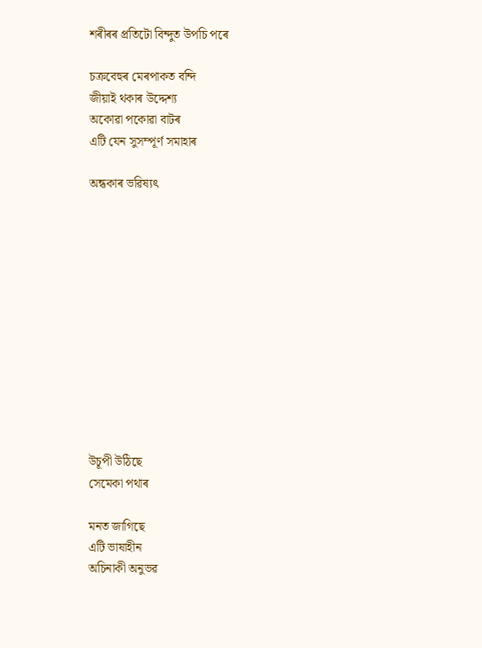শৰীৰৰ প্ৰতিটো বিন্দুত উপচি পৰে

চক্রবেহুৰ মেৰপাকত বন্দি
জীয়াই থকাৰ উদ্দেশ্য
অকোৱা পকোৱা বাটৰ
এটি যেন সুসম্পূৰ্ণ সমাহাৰ

অন্ধকাৰ ভৱিষ্যৎ












উচূপী উঠিছে
সেমেকা পথাৰ

মনত জাগিছে
এটি ভাষাহীন
অচিনাকী অনুভৱ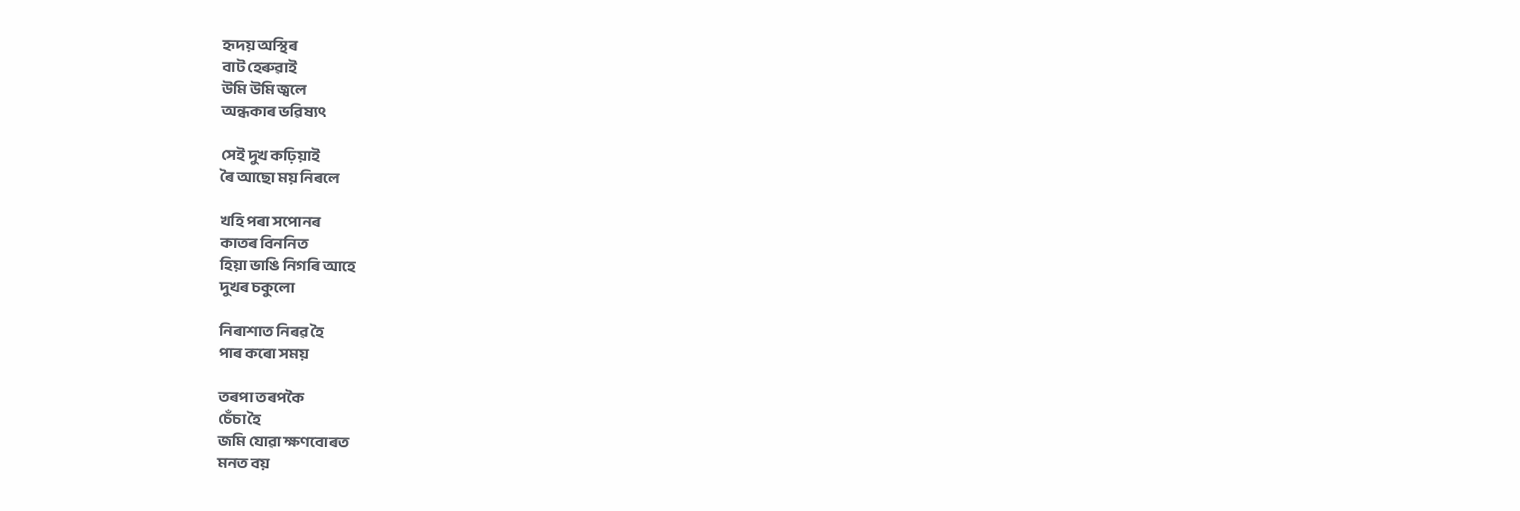হৃদয় অস্থিৰ
বাট হেৰুৱাই
উমি উমি জ্বলে
অন্ধকাৰ ভৱিষ্যৎ

সেই দুখ কঢ়িয়াই
ৰৈ আছো ময় নিৰলে

খহি পৰা সপোনৰ
কাতৰ বিননিত
হিয়া ভাঙি নিগৰি আহে
দুখৰ চকুলো

নিৰাশাত নিৰৱ হৈ
পাৰ কৰো সময়

তৰপা তৰপকৈ
চেঁচা হৈ
জমি যোৱা ক্ষণবোৰত
মনত বয়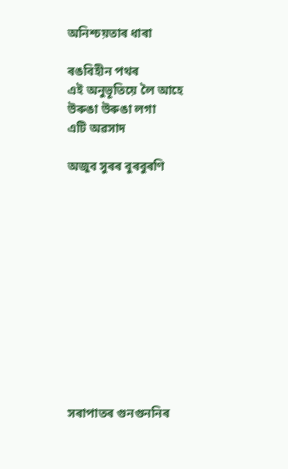অনিশ্চয়তাৰ ধাৰা

ৰঙবিহীন পথৰ
এই অনুভূতিয়ে লৈ আহে
উৰুঙা উৰুঙা লগা
এটি অৱসাদ

অজুব সুৰৰ বুৰবুৰণি












সৰাপাতৰ গুনগুননিৰ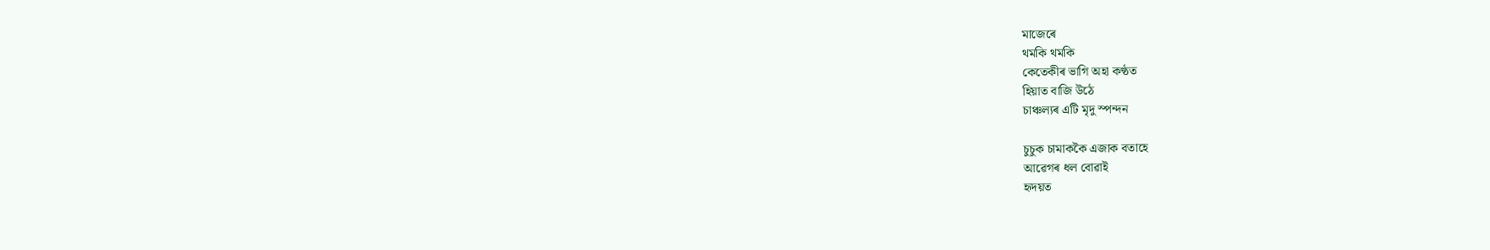মাজেৰে
থমকি থমকি
কেতেকীৰ ভাগি অহা কণ্ঠত
হিয়াত বাজি উঠে
চাঞ্চল্যৰ এটি মৃদু স্পন্দন

চুচুক চামাককৈ এজাক বতাহে
আৱেগৰ ধল বোৱাই
হৃদয়ত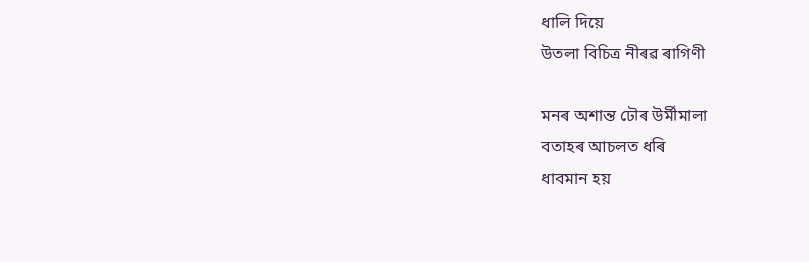ধালি দিয়ে
উতলা বিচিত্ৰ নীৰৱ ৰাগিণী

মনৰ অশান্ত ঢৌৰ উৰ্মীমালা
বতাহৰ আচলত ধৰি
ধাবমান হয়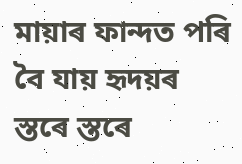মায়াৰ ফান্দত পৰি
বৈ যায় হৃদয়ৰ স্তৰে স্তৰে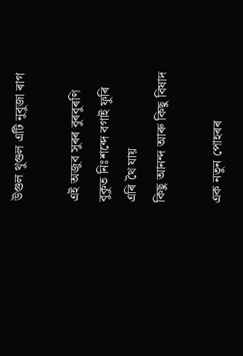উগুল থুগুল এটি নুবুজা ৰাগ

এই অজুব সুৰৰ বুৰবুৰণি
বুকুত নিঃশব্দে বগাই ফুৰি
এৰি থৈ যায়
কিছু আনন্দ আৰু কিছু বিষাদ

এক নতুন পোহৰৰ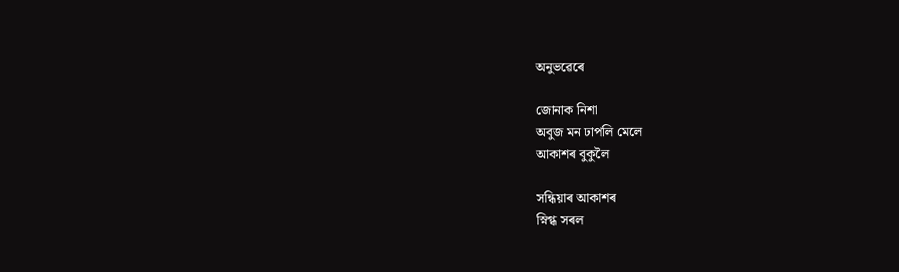অনুভৱেৰে

জোনাক নিশা
অবুজ মন ঢাপলি মেলে
আকাশৰ বুকুলৈ

সন্ধিয়াৰ আকাশৰ
স্নিগ্ধ সৰল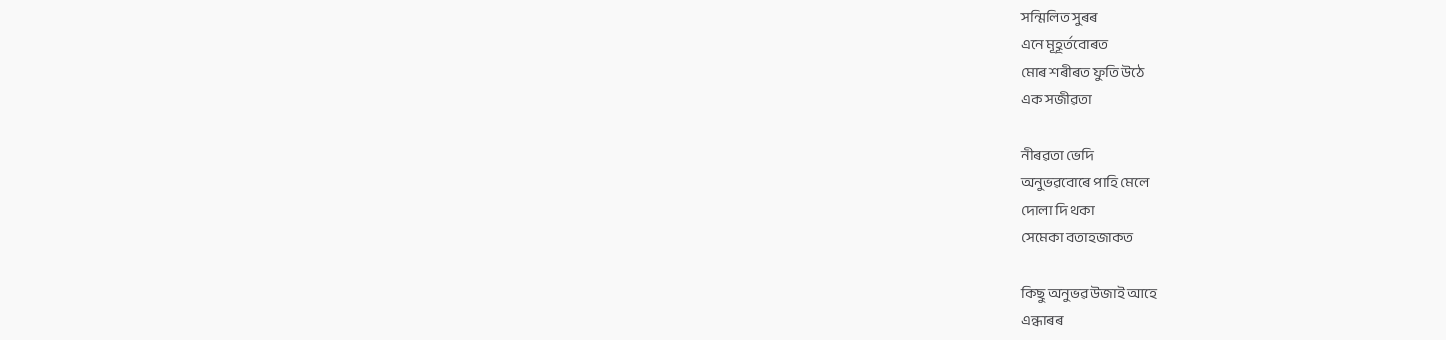সন্মিলিত সুৰৰ
এনে মূহূৰ্তবোৰত
মোৰ শৰীৰত ফুতি উঠে
এক সজীৱতা

নীৰৱতা ভেদি
অনুভৱবোৰে পাহি মেলে
দোলা দি থকা
সেমেকা বতাহজাকত

কিছু অনুভৱ উজাই আহে
এন্ধাৰৰ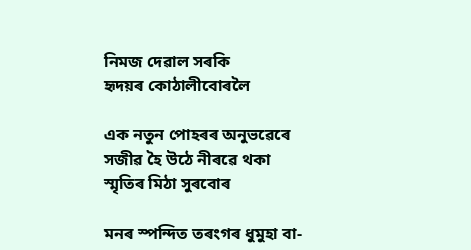নিমজ দেৱাল সৰকি
হৃদয়ৰ কোঠালীবোৰলৈ

এক নতুন পোহৰৰ অনুভৱেৰে
সজীৱ হৈ উঠে নীৰৱে থকা
স্মৃতিৰ মিঠা সুৰবোৰ

মনৰ স্পন্দিত তৰংগৰ ধুমুহা বা-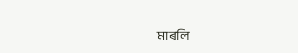মাৰলি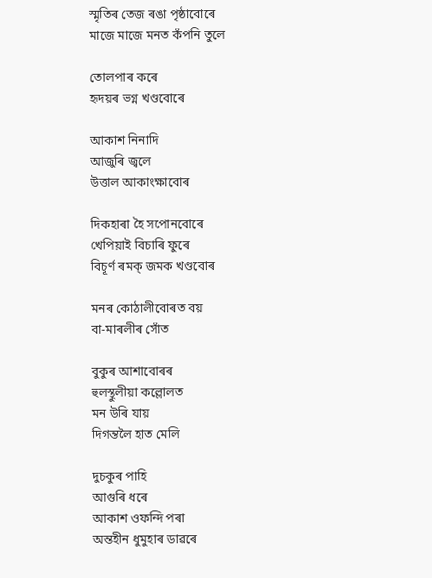স্মৃতিৰ তেজ ৰঙা পৃষ্ঠাবোৰে
মাজে মাজে মনত কঁপনি তুলে

তোলপাৰ কৰে
হৃদয়ৰ ভগ্ন খণ্ডবোৰে

আকাশ নিনাদি
আজুৰি জ্বলে
উত্তাল আকাংক্ষাবোৰ

দিকহাৰা হৈ সপোনবোৰে
খেপিয়াই বিচাৰি ফুৰে
বিচূৰ্ণ ৰমক্ জমক খণ্ডবোৰ

মনৰ কোঠালীবোৰত বয়
বা-মাৰলীৰ সোঁত

বুকুৰ আশাবোৰৰ
হুলস্থুলীয়া কল্লোলত
মন উৰি যায়
দিগন্তলৈ হাত মেলি

দুচকুৰ পাহি
আগুৰি ধৰে
আকাশ ওফন্দি পৰা
অন্তহীন ধুমুহাৰ ডাৱৰে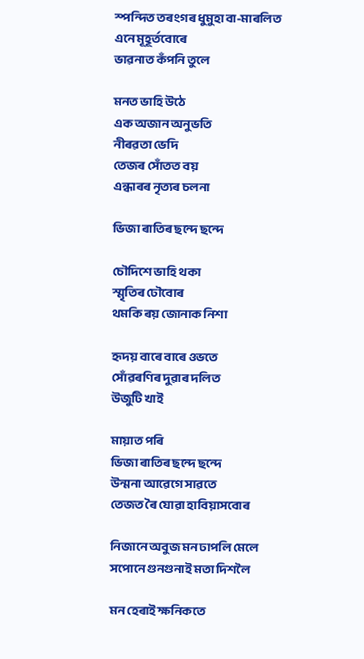স্পন্দিত তৰংগৰ ধুমুহা বা-মাৰলিত
এনে মূহূৰ্তবোৰে
ভাৱনাত কঁপনি তুলে

মনত ভাহি উঠে
এক অজান অনুভতি
নীৰৱতা ভেদি
তেজৰ সোঁতত বয়
এন্ধাৰৰ নৃত্যৰ চলনা

ভিজা ৰাতিৰ ছন্দে ছন্দে

চৌদিশে ভাহি থকা
স্মৃতিৰ ঢৌবোৰ
থমকি ৰয় জোনাক নিশা

হৃদয় বাৰে বাৰে ওভতে
সোঁৱৰণিৰ দুৱাৰ দলিত
উজুটি খাই

মায়াত পৰি
ভিজা ৰাতিৰ ছন্দে ছন্দে
উন্মনা আৱেগে সাৱতে
তেজত ৰৈ যোৱা হাবিয়াসবোৰ

নিজানে অবুজ মন ঢাপলি মেলে
সপোনে গুনগুনাই মতা দিশলৈ

মন হেৰাই ক্ষনিকতে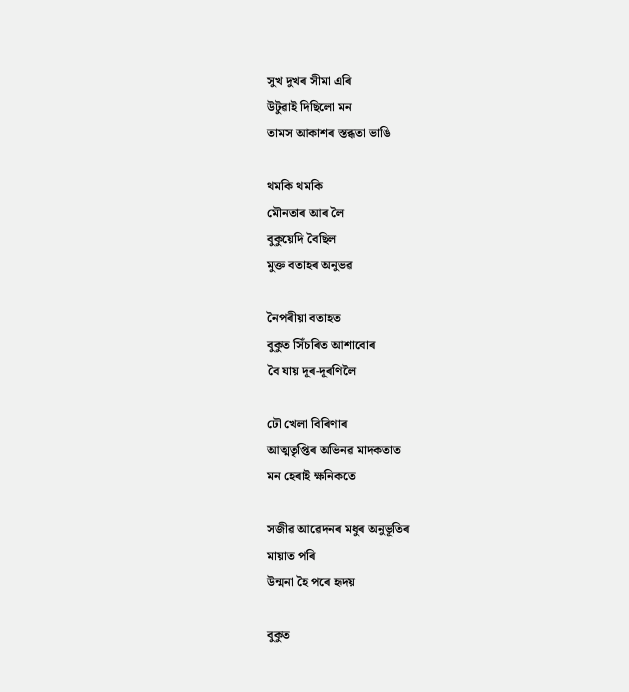সুখ দুখৰ সীমা এৰি
উটুৱাই দিছিলো মন
তামস আকাশৰ স্তব্ধতা ভাঙি

থমকি থমকি
মৌনতাৰ আৰ লৈ
বুকুয়েদি বৈছিল
মুক্ত বতাহৰ অনুভৱ

নৈপৰীয়া বতাহত
বুকুত সিঁচৰিত আশাবোৰ
বৈ যায় দূৰ-দূৰণিলৈ

ঢৌ খেলা বিৰিণাৰ
আত্মতৃপ্তিৰ অভিনৱ মাদকতাত
মন হেৰাই ক্ষনিকতে

সজীৱ আৱেদনৰ মধুৰ অনুভূতিৰ
মায়াত পৰি
উন্মনা হৈ পৰে হৃদয়

বুকুত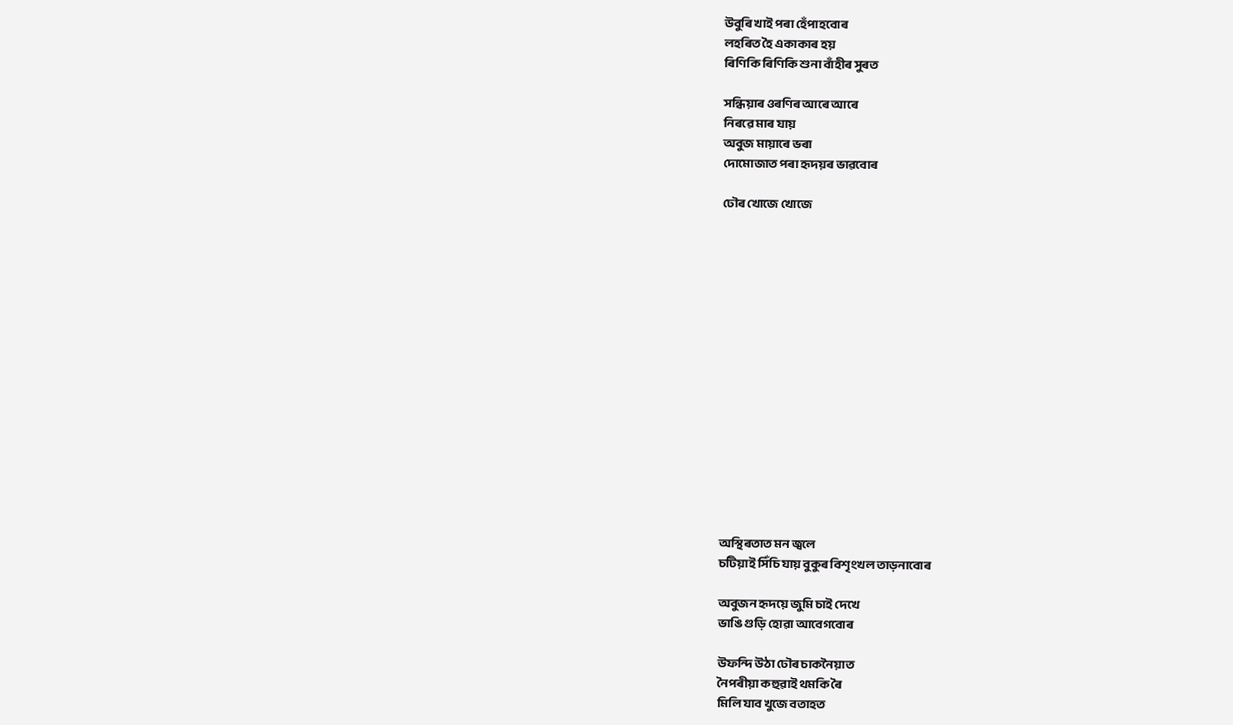উবুৰি খাই পৰা হেঁপাহবোৰ
লহৰিত হৈ একাকাৰ হয়
ৰিণিকি ৰিণিকি শুনা বাঁহীৰ সুৰত

সন্ধিয়াৰ ওৰণিৰ আৰে আৰে
নিৰৱে মাৰ যায়
অবুজ মায়াৰে ভৰা
দোমোজাত পৰা হৃদয়ৰ ভাৱবোৰ

ঢৌৰ খোজে খোজে
















অস্থিৰতাত মন জ্বলে
চটিয়াই সিঁচি যায় বুকুৰ বিশৃংখল তাড়নাবোৰ

অবুজন হৃদয়ে জুমি চাই দেখে
ভাঙি গুড়ি হোৱা আবেগবোৰ

উফন্দি উঠা ঢৌৰ চাকনৈয়াত
নৈপৰীয়া কহুৱাই থমকি ৰৈ
মিলি যাব খুজে বতাহত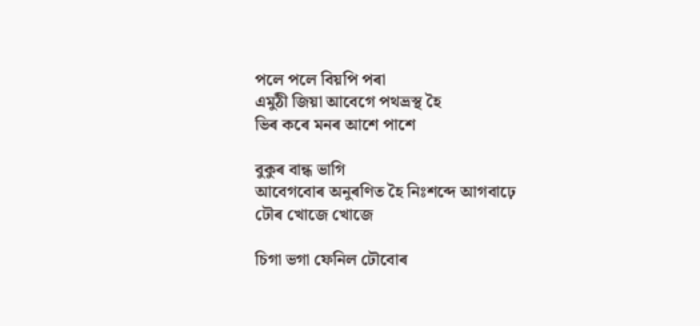পলে পলে বিয়পি পৰা
এমুঠী জিয়া আবেগে পথভ্ৰস্থ হৈ
ভিৰ কৰে মনৰ আশে পাশে

বুকুৰ বান্ধ ভাগি
আবেগবোৰ অনুৰণিত হৈ নিঃশব্দে আগবাঢ়ে
ঢৌৰ খোজে খোজে

চিগা ভগা ফেনিল ঢৌবোৰ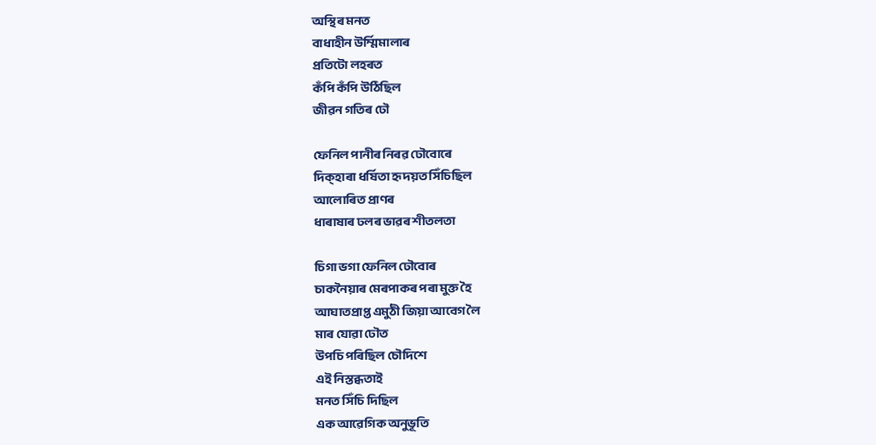অস্থিৰ মনত
বাধাহীন উৰ্ম্মিমালাৰ
প্রতিটো লহৰত
কঁপি কঁপি উঠিছিল
জীৱন গতিৰ ঢৌ

ফেনিল পানীৰ নিৰৱ ঢৌবোৰে
দিক্‌হাৰা ধৰ্ষিতা হৃদয়ত সিঁচিছিল
আলোৰিত প্রাণৰ
ধাৰাষাৰ ঢলৰ ভাৱৰ শীতলতা

চিগা ভগা ফেনিল ঢৌবোৰ
চাকনৈয়াৰ মেৰপাকৰ পৰা মুক্ত হৈ
আঘাতপ্ৰাপ্ত এমুঠী জিয়া আবেগ লৈ
মাৰ যোৱা ঢৌত
উপচি পৰিছিল চৌদিশে
এই নিস্তব্ধতাই
মনত সিঁচি দিছিল
এক আৱেগিক অনুভূতি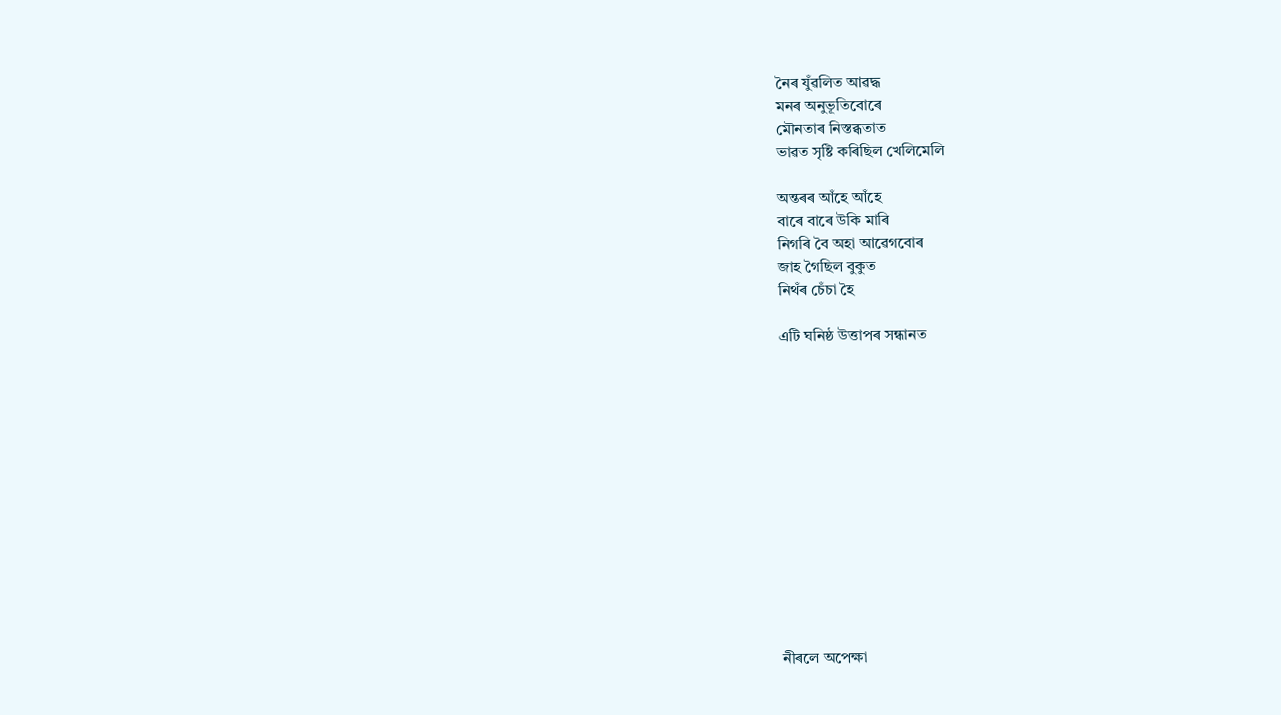নৈৰ যুঁৱলিত আৱদ্ধ
মনৰ অনুভূতিবোৰে
মৌনতাৰ নিস্তব্ধতাত
ভাৱত সৃষ্টি কৰিছিল খেলিমেলি

অন্তৰৰ আঁহে আঁহে
বাৰে বাৰে উকি মাৰি
নিগৰি বৈ অহা আৱেগবোৰ
জাহ গৈছিল বুকুত
নিথঁৰ চেঁচা হৈ

এটি ঘনিষ্ঠ উত্তাপৰ সন্ধানত













নীৰলে অপেক্ষা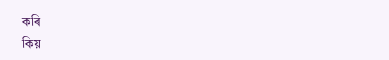কৰি
কিয়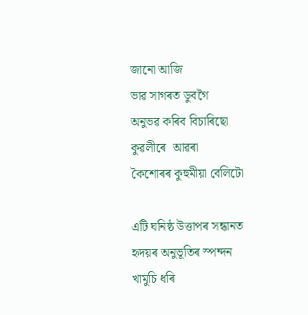জানো আজি
ভাৱ সাগৰত ডুবগৈ
অনুভৱ কৰিব বিচাৰিছো
কুৱলীৰে  আৱৰা
কৈশোৰৰ কুহুমীয়া বেলিটো

এটি ঘনিষ্ঠ উত্তাপৰ সন্ধানত
হৃদয়ৰ অনুভূতিৰ স্পন্দন
খামুচি ধৰি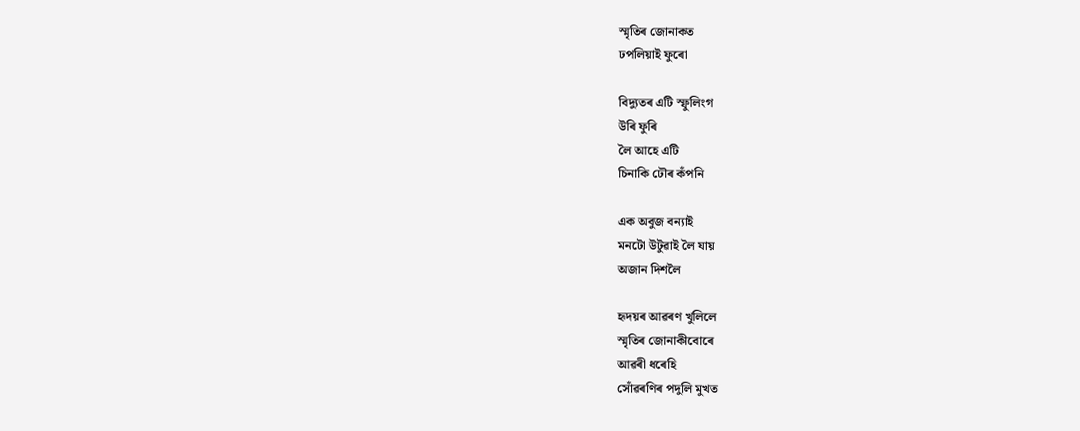স্মৃতিৰ জোনাকত
ঢপলিয়াই ফুৰো

বিদ্যুতৰ এটি স্ফুলিংগ
উৰি ফুৰি
লৈ আহে এটি
চিনাকি ঢৌৰ কঁপনি

এক অবুজ বন্যাই
মনটো উটুৱাই লৈ যায়
অজান দিশলৈ

হৃদয়ৰ আৱৰণ খুলিলে
স্মৃতিৰ জোনাকীবোৰে
আৱৰী ধৰেহি
সোঁৱৰণিৰ পদুলি মুখত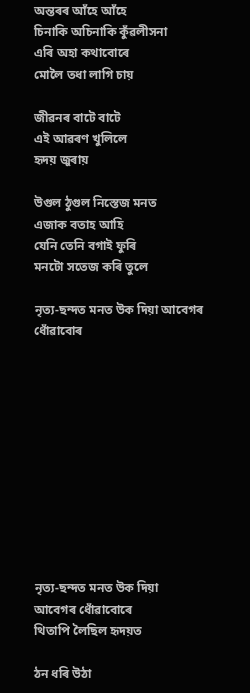অন্তৰৰ আঁহে আঁহে
চিনাকি অচিনাকি কুঁৱলীসনা
এৰি অহা কথাবোৰে
মোলৈ তধা লাগি চায়

জীৱনৰ বাটে বাটে
এই আৱৰণ খুলিলে
হৃদয় জুৰায়

উগুল ঠুগুল নিস্তেজ মনত
এজাক বতাহ আহি
যেনি তেনি বগাই ফুৰি
মনটো সতেজ কৰি তুলে

নৃত্য-ছন্দত মনত উক দিয়া আবেগৰ ধোঁৱাবোৰ











নৃত্য-ছন্দত মনত উক দিয়া
আবেগৰ ধোঁৱাবোৰে
থিতাপি লৈছিল হৃদয়ত

ঠন ধৰি উঠা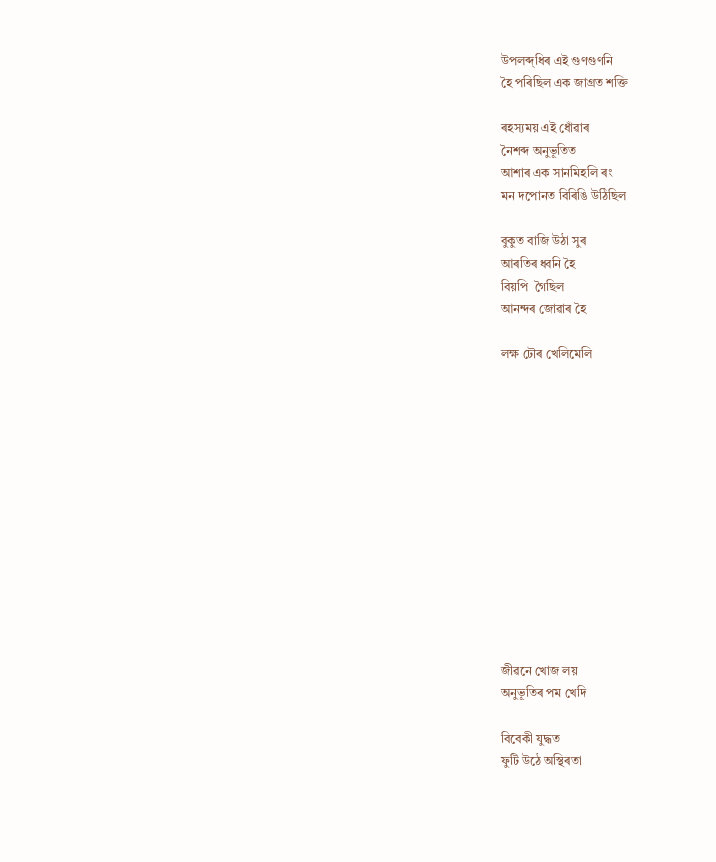উপলব্দ্ধিৰ এই গুণগুণনি
হৈ পৰিছিল এক জাগ্রত শক্তি

ৰহস্যময় এই ধোঁৱাৰ
নৈশব্দ অনুভূতিত
আশাৰ এক সানমিহলি ৰং
মন দপোনত বিৰিঙি উঠিছিল

বুকুত বাজি উঠা সুৰ
আৰতিৰ ধ্বনি হৈ
বিয়পি  গৈছিল
আনন্দৰ জোৱাৰ হৈ

লক্ষ ঢৌৰ খেলিমেলি













জীৱনে খোজ লয়
অনুভূতিৰ পম খেদি

বিবেকী যুদ্ধত
ফুটি উঠে অস্থিৰতা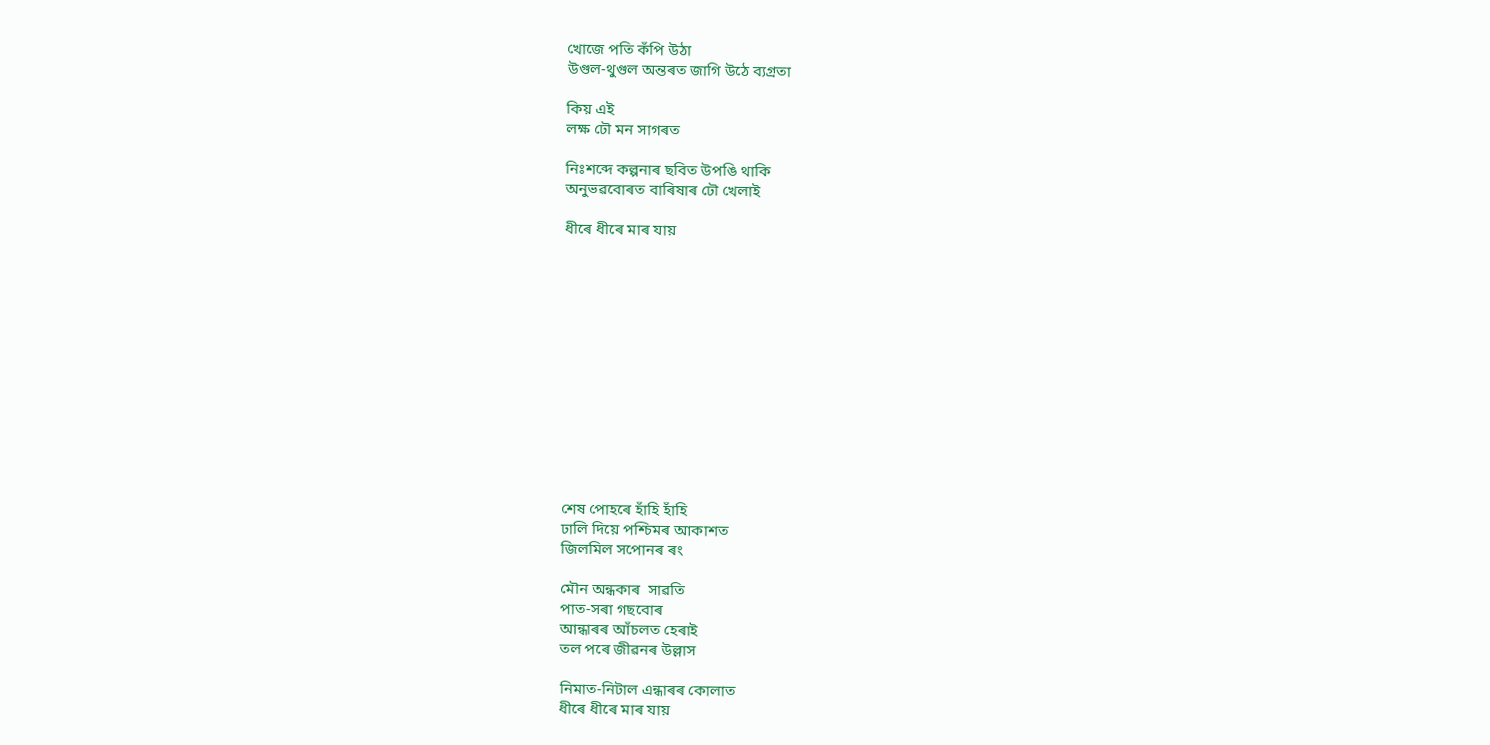খোজে পতি কঁপি উঠা
উগুল-থুগুল অন্তৰত জাগি উঠে ব্যগ্ৰতা

কিয় এই
লক্ষ ঢৌ মন সাগৰত

নিঃশব্দে কল্পনাৰ ছবিত উপঙি থাকি
অনুভৱবোৰত বাৰিষাৰ ঢৌ খেলাই

ধীৰে ধীৰে মাৰ যায়













শেষ পোহৰে হাঁহি হাঁহি
ঢালি দিয়ে পশ্চিমৰ আকাশত
জিলমিল সপোনৰ ৰং

মৌন অন্ধকাৰ  সাৱতি
পাত-সৰা গছবোৰ
আন্ধাৰৰ আঁচলত হেৰাই
তল পৰে জীৱনৰ উল্লাস

নিমাত-নিটাল এন্ধাৰৰ কোলাত
ধীৰে ধীৰে মাৰ যায়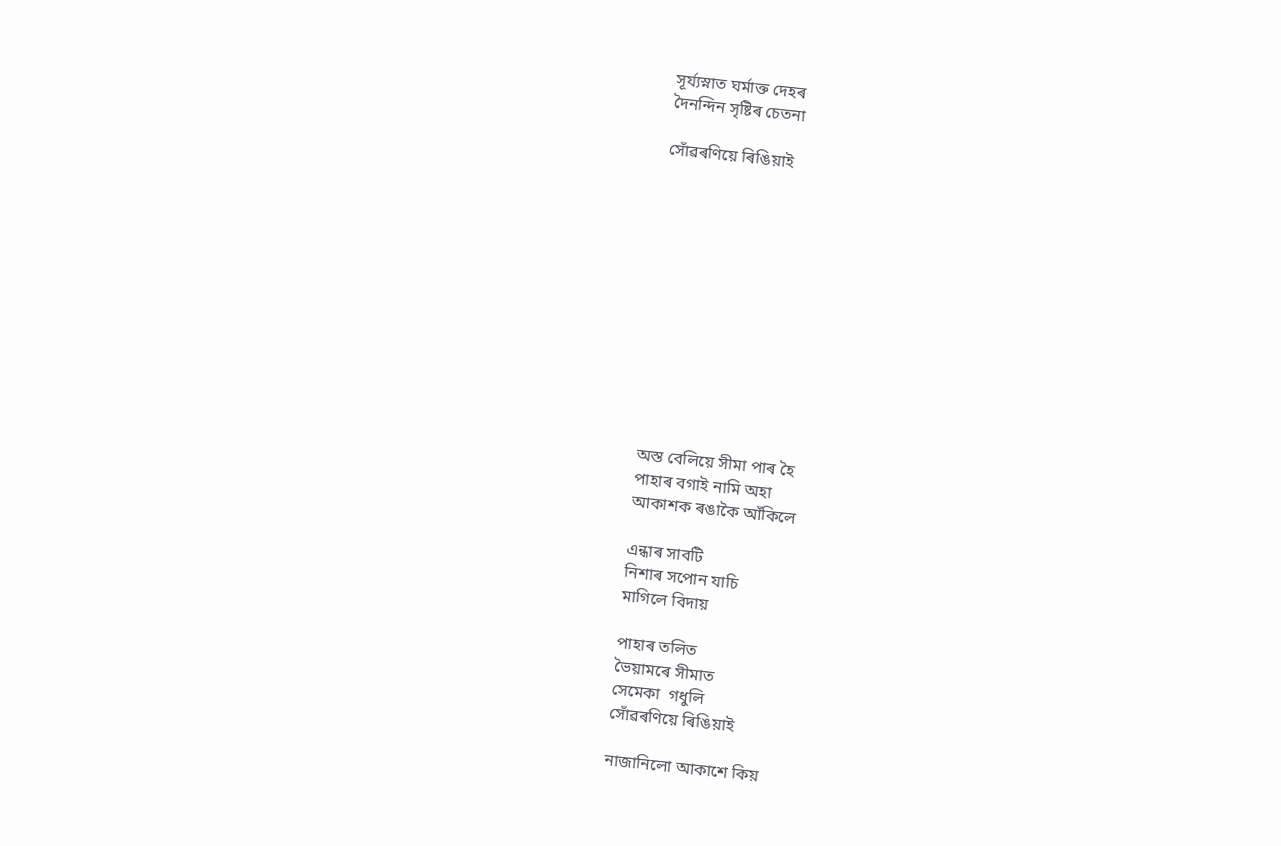সূৰ্য্যস্নাত ঘৰ্মাক্ত দেহৰ
দৈনন্দিন সৃষ্টিৰ চেতনা

সোঁৱৰণিয়ে ৰিঙিয়াই












অস্ত বেলিয়ে সীমা পাৰ হৈ
পাহাৰ বগাই নামি অহা
আকাশক ৰঙাকৈ আঁকিলে

এন্ধাৰ সাবটি
নিশাৰ সপোন যাচি
মাগিলে বিদায়

পাহাৰ তলিত
ভৈয়ামৰে সীমাত
সেমেকা  গধুলি
সোঁৱৰণিয়ে ৰিঙিয়াই

নাজানিলো আকাশে কিয়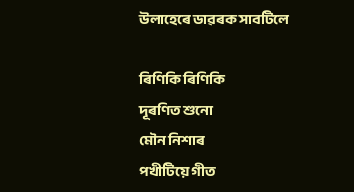উলাহেৰে ডাৱৰক সাবটিলে

ৰিণিকি ৰিণিকি
দূৰণিত শুনো
মৌন নিশাৰ
পখীটিয়ে গীত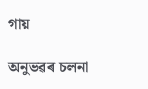গায়

অনুভৱৰ চলনা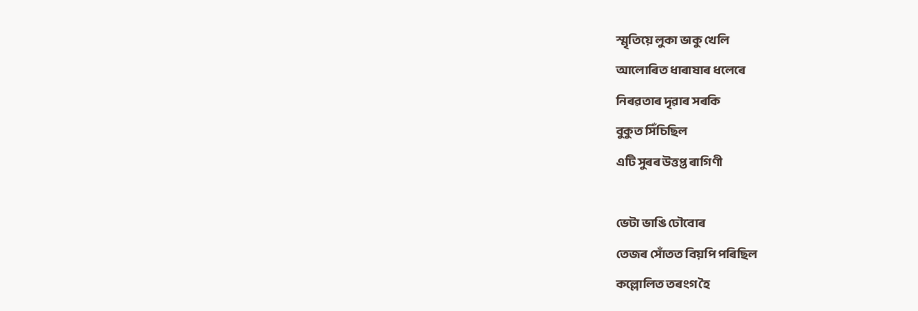স্মৃতিয়ে লুকা ভাকু খেলি
আলোৰিত ধাৰাষাৰ ধলেৰে
নিৰৱতাৰ দৃৱাৰ সৰকি
বুকুত সিঁচিছিল
এটি সুৰৰ উত্তপ্ত ৰাগিণী

ভেটা ভাঙি ঢৌবোৰ
তেজৰ সোঁতত বিয়পি পৰিছিল
কল্লোলিত তৰংগ হৈ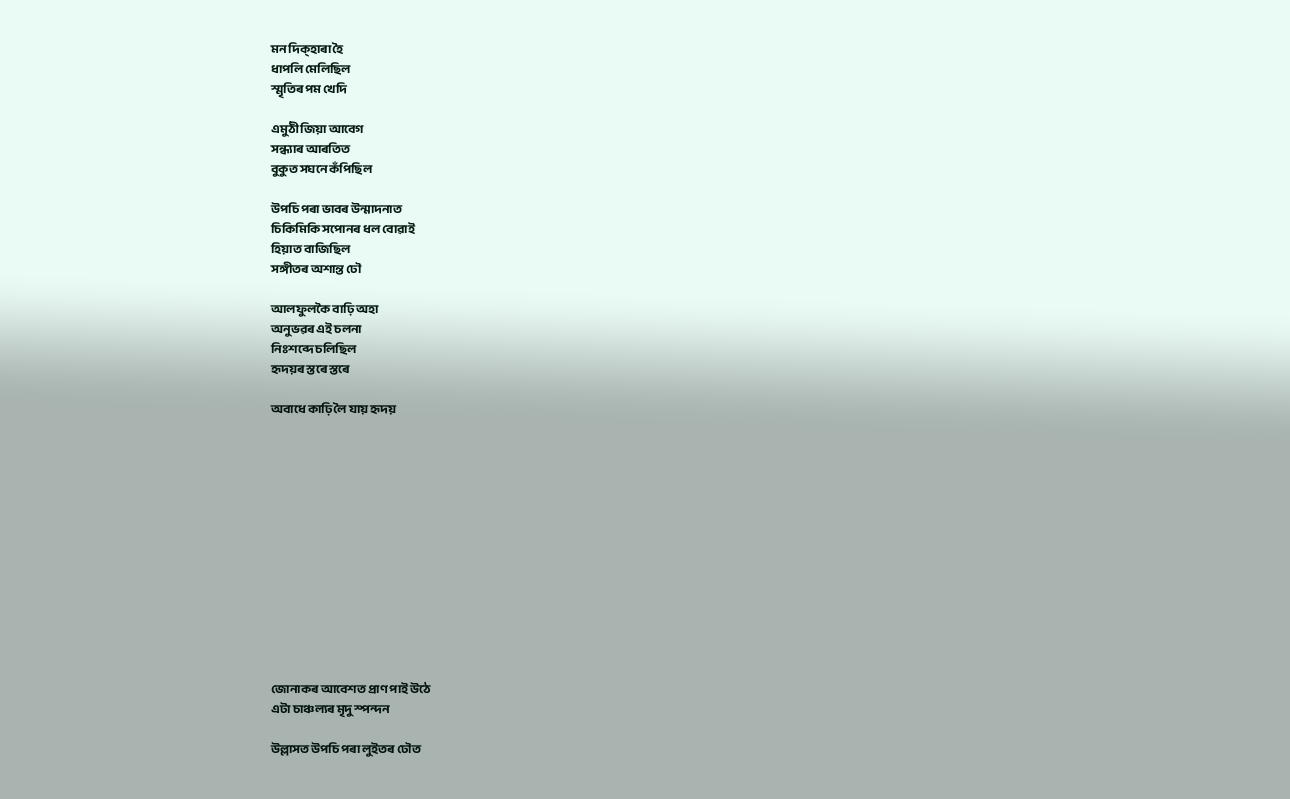মন দিক্‌হাৰা হৈ
ধাপলি মেলিছিল
স্মৃতিৰ পম খেদি

এমুঠী জিয়া আবেগ
সন্ধ্যাৰ আৰতিত
বুকুত সঘনে কঁপিছিল

উপচি পৰা ভাবৰ উন্মাদনাত
চিকিমিকি সপোনৰ ধল বোৱাই
হিয়াত বাজিছিল
সঙ্গীতৰ অশান্ত ঢৌ

আলফুলকৈ বাঢ়ি অহা
অনুভৱৰ এই চলনা
নিঃশব্দে চলিছিল
হৃদয়ৰ স্তৰে স্তৰে

অবাধে কাঢ়ি লৈ যায় হৃদয়













জোনাকৰ আবেশত প্ৰাণ পাই উঠে
এটা চাঞ্চল্যৰ মৃদু স্পন্দন

উল্লাসত উপচি পৰা লুইতৰ ঢৌত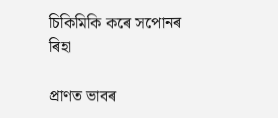চিকিমিকি কৰে সপোনৰ ৰিহা

প্ৰাণত ভাবৰ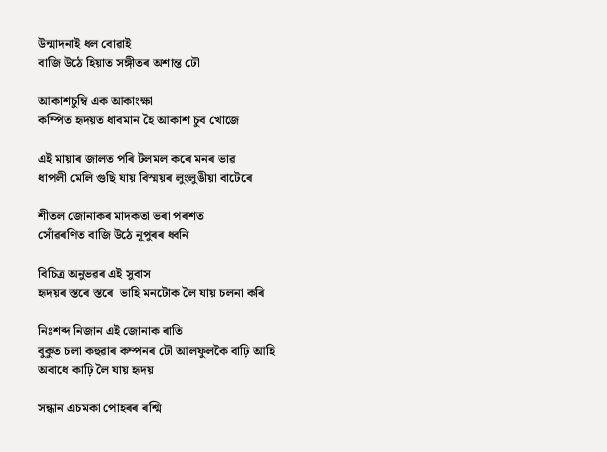উন্মাদনাই ধল বোৱাই
বাজি উঠে হিয়াত সঙ্গীতৰ অশান্ত ঢৌ

আকাশচুম্বি এক আকাংক্ষা
কম্পিত হৃদয়ত ধাবমান হৈ আকাশ চুব খোজে

এই মায়াৰ জালত পৰি টলমল কৰে মনৰ ভাৱ
ধাপলী মেলি গুছি যায় বিস্ময়ৰ লুংলুঙীয়া বাটেৰে

শীতল জোনাকৰ মাদকতা ভৰা পৰশত
সোঁৱৰণিত বাজি উঠে নূপুৰৰ ধ্বনি

বিচিত্ৰ অনুভৱৰ এই সুবাস
হৃদয়ৰ স্তৰে স্তৰে  ভাহি মনটোক লৈ যায় চলনা কৰি

নিঃশব্দ নিজান এই জোনাক ৰাতি
বুকুত চলা কহুৱাৰ কম্পনৰ ঢৌ আলফুলকৈ বাঢ়ি আহি
অবাধে কাঢ়ি লৈ যায় হৃদয়

সন্ধান এচমকা পোহৰৰ ৰশ্মি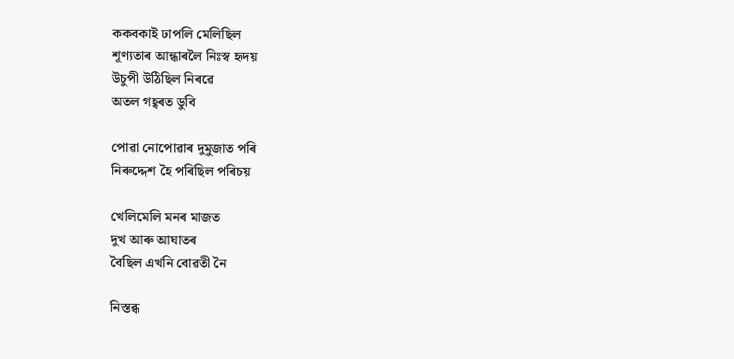ককবকাই ঢাপলি মেলিছিল
শূণ্যতাৰ আন্ধাৰলৈ নিঃস্ব হৃদয়
উচুপী উঠিছিল নিৰৱে
অতল গহ্বৰত ডুবি

পোৱা নোপোৱাৰ দুমুজাত পৰি
নিৰুদ্দেশ হৈ পৰিছিল পৰিচয়

খেলিমেলি মনৰ মাজত
দুখ আৰু আঘাতৰ
বৈছিল এখনি বোৱতী নৈ

নিস্তব্ধ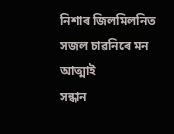নিশাৰ জিলমিলনিত
সজল চাৱনিৰে মন আত্মাই
সন্ধান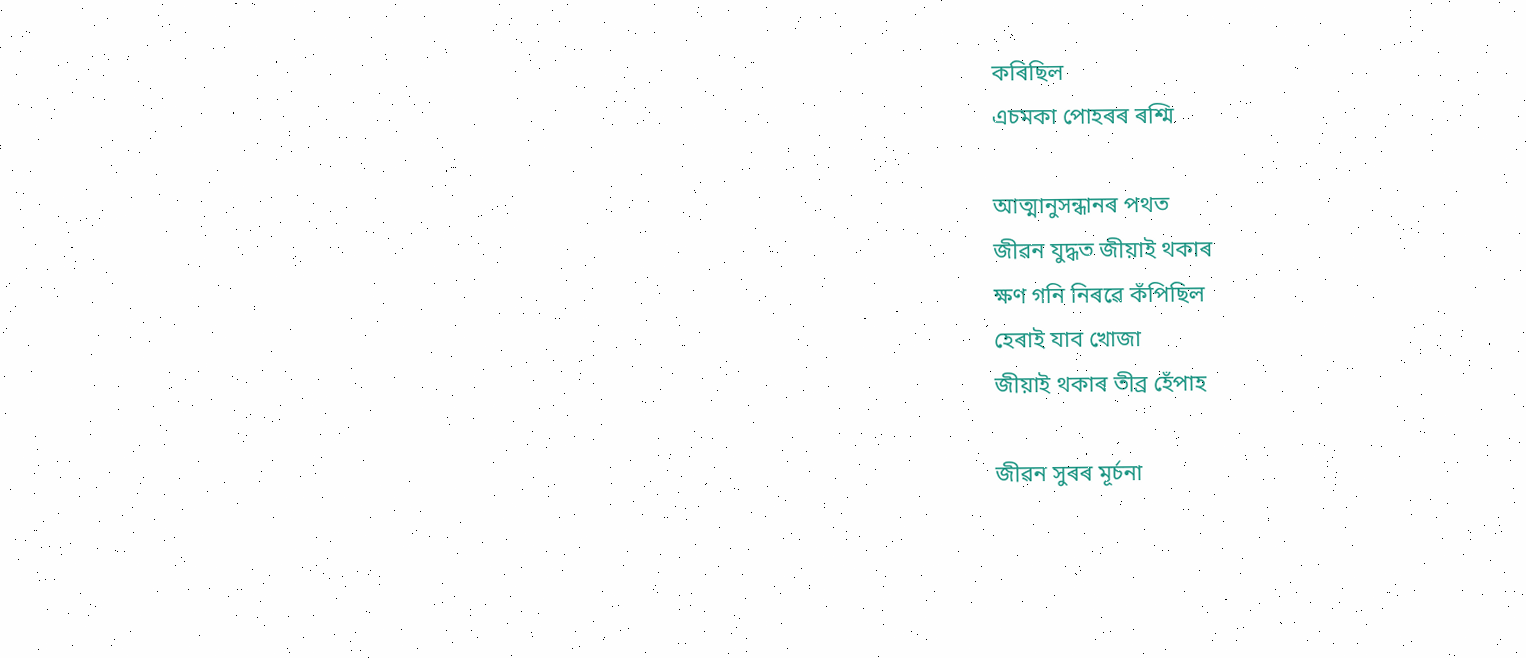কৰিছিল
এচমকা পোহৰৰ ৰশ্মি

আত্মানুসন্ধানৰ পথত
জীৱন যুদ্ধত জীয়াই থকাৰ
ক্ষণ গনি নিৰৱে কঁপিছিল
হেৰাই যাব খোজা
জীয়াই থকাৰ তীব্র হেঁপাহ

জীৱন সুৰৰ মূৰ্চনা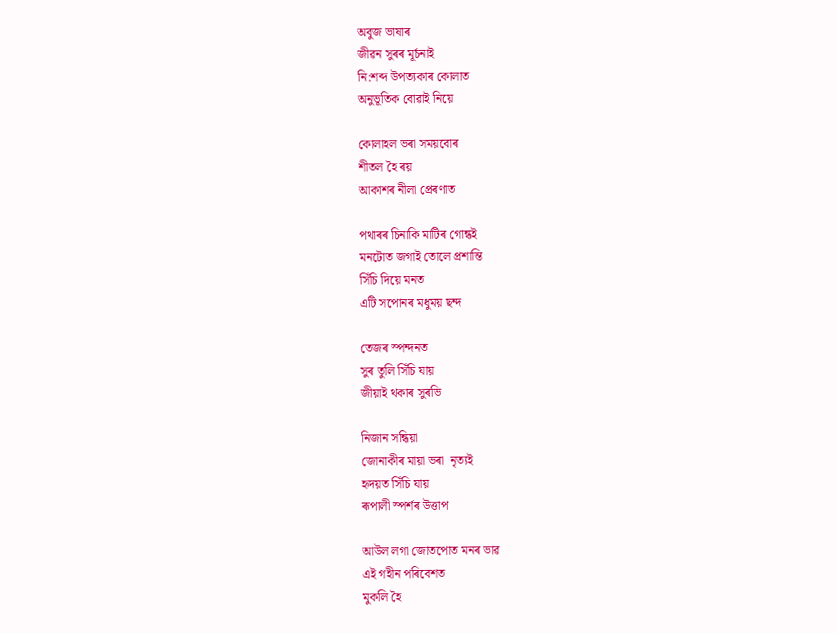অবুজ ভাষাৰ
জীৱন সুৰৰ মূৰ্চনাই
নি:শব্দ উপত্যকাৰ কোলাত
অনুভূতিক বোৱাই নিয়ে

কোলাহল ভৰা সময়বোৰ
শীতল হৈ ৰয়
আকাশৰ নীলা প্ৰেৰণাত

পথাৰৰ চিনাকি মাটিৰ গোন্ধই
মনটোত জগাই তোলে প্রশান্তি
সিঁচি দিয়ে মনত
এটি সপোনৰ মধুময় ছন্দ

তেজৰ স্পন্দনত
সুৰ তুলি সিঁচি যায়
জীয়াই থকাৰ সুৰভি

নিজান সন্ধিয়া
জোনাকীৰ মায়া ভৰা  নৃত্যই
হৃদয়ত সিঁচি যায়
ৰূপালী স্পৰ্শৰ উত্তাপ

আউল লগা জোতপোত মনৰ ভাৱ
এই গহীন পৰিবেশত
মুকলি হৈ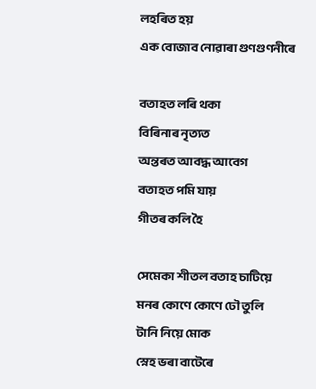লহৰিত হয়
এক বোজাব নোৱাৰা গুণগুণনীৰে

বতাহত লৰি থকা
বিৰিনাৰ নৃত্যত
অন্তৰত আবদ্ধ আবেগ
বতাহত পমি যায়
গীতৰ কলি হৈ

সেমেকা শীতল বতাহ চাটিয়ে
মনৰ কোণে কোণে ঢৌ তুলি
টানি নিয়ে মোক
স্নেহ ভৰা বাটেৰে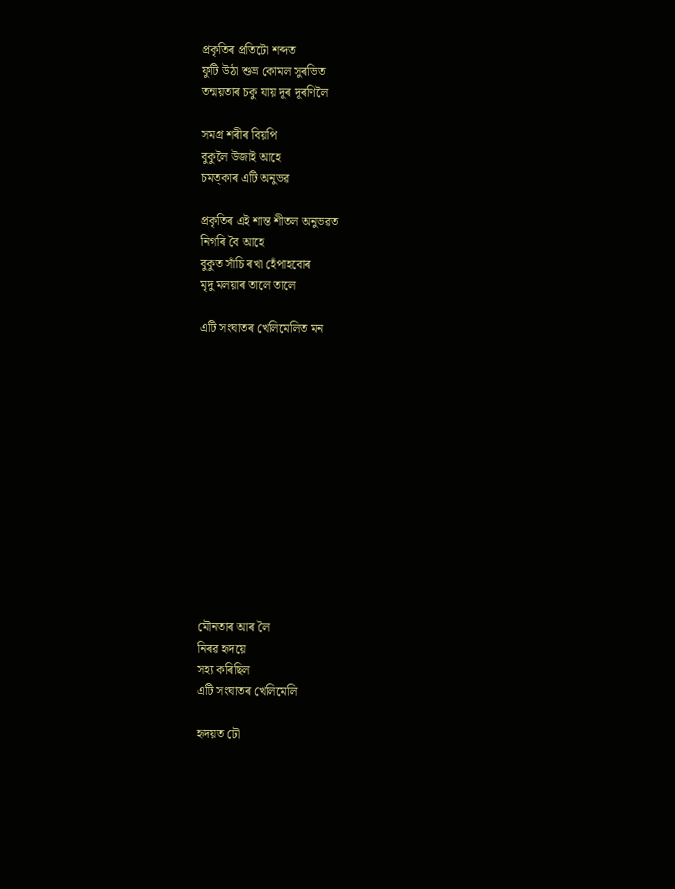প্ৰকৃতিৰ প্ৰতিটো শব্দত
ফুটি উঠা শুভ্ৰ কোমল সুৰভিত
তন্ময়তাৰ চকু যায় দূৰ দূৰণিলৈ

সমগ্ৰ শৰীৰ বিয়পি
বুকুলৈ উজাই আহে
চমত্কাৰ এটি অনুভৱ

প্ৰকৃতিৰ এই শান্ত শীতল অনুভৱত
নিগৰি বৈ আহে
বুকুত সাঁচি ৰখা হেঁপাহবোৰ
মৃদু মলয়াৰ তালে তালে

এটি সংঘাতৰ খেলিমেলিত মন













মৌনতাৰ আৰ লৈ
নিৰৱ হৃদয়ে
সহ্য কৰিছিল
এটি সংঘাতৰ খেলিমেলি

হৃদয়ত ঢৌ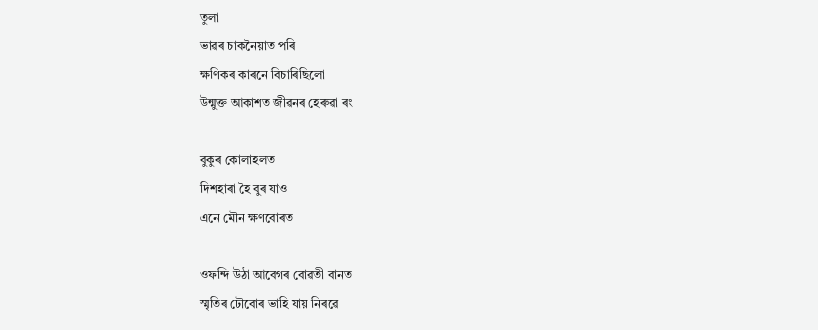তুলা
ভাৱৰ চাকনৈয়াত পৰি
ক্ষণিকৰ কাৰনে বিচাৰিছিলো
উন্মুক্ত আকাশত জীৱনৰ হেৰুৱা ৰং

বুকুৰ কোলাহলত
দিশহাৰা হৈ বুৰ যাও
এনে মৌন ক্ষণবোৰত

ওফন্দি উঠা আবেগৰ বোৱতী বানত
স্মৃতিৰ ঢৌবোৰ ভাহি যায় নিৰৱে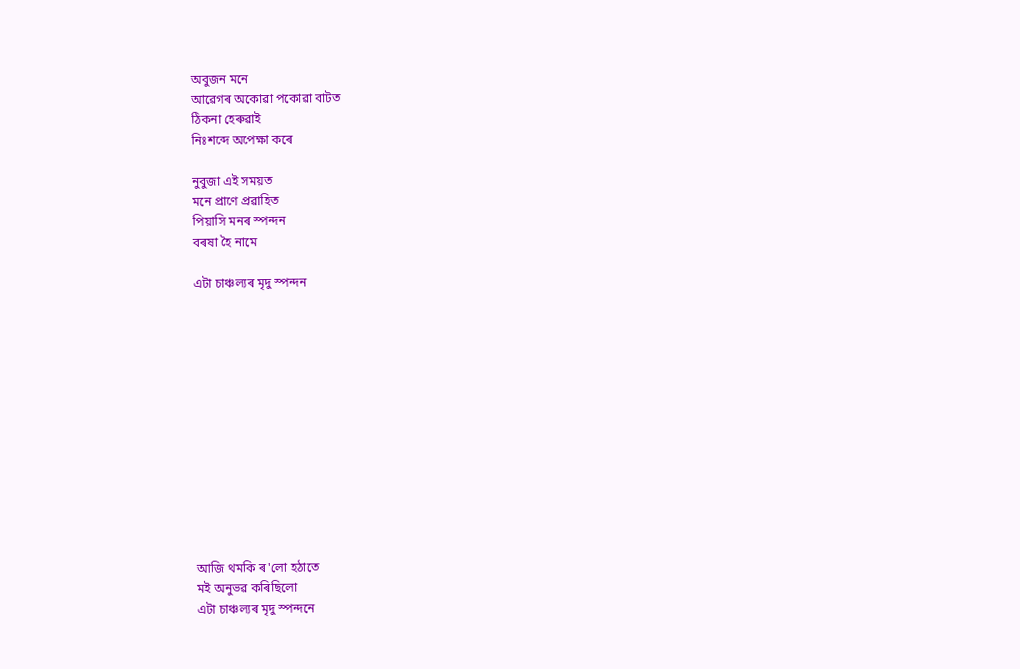অবুজন মনে
আৱেগৰ অকোৱা পকোৱা বাটত
ঠিকনা হেৰুৱাই
নিঃশব্দে অপেক্ষা কৰে

নুবুজা এই সময়ত
মনে প্ৰাণে প্ৰৱাহিত
পিয়াসি মনৰ স্পন্দন
বৰষা হৈ নামে

এটা চাঞ্চল্যৰ মৃদু স্পন্দন













আজি থমকি ৰ'লো হঠাতে
মই অনুভৱ কৰিছিলো
এটা চাঞ্চল্যৰ মৃদু স্পন্দনে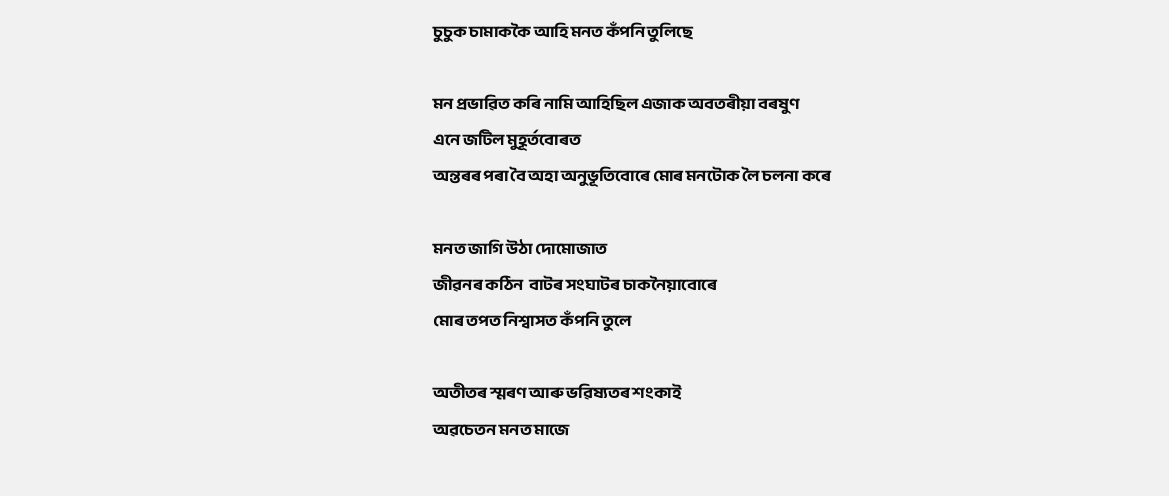চুচুক চামাককৈ আহি মনত কঁপনি তুলিছে

মন প্ৰভাৱিত কৰি নামি আহিছিল এজাক অবতৰীয়া বৰষুণ
এনে জটিল মুহূৰ্তবোৰত
অন্তৰৰ পৰা বৈ অহা অনুভূতিবোৰে মোৰ মনটোক লৈ চলনা কৰে

মনত জাগি উঠা দোমোজাত
জীৱনৰ কঠিন  বাটৰ সংঘাটৰ চাকনৈয়াবোৰে
মোৰ তপত নিশ্বাসত কঁপনি তুলে

অতীতৰ স্মৰণ আৰু ভৱিষ্যতৰ শংকাই
অৱচেতন মনত মাজে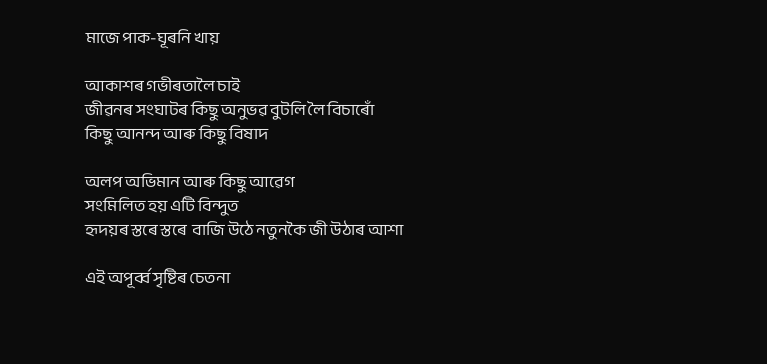মাজে পাক-ঘূৰনি খায়

আকাশৰ গভীৰতালৈ চাই
জীৱনৰ সংঘাটৰ কিছু অনুভৱ বুটলি লৈ বিচাৰোঁ
কিছু আনন্দ আৰু কিছু বিষাদ

অলপ অভিমান আৰু কিছু আৱেগ
সংমিলিত হয় এটি বিন্দুত
হৃদয়ৰ স্তৰে স্তৰে  বাজি উঠে নতুনকৈ জী উঠাৰ আশা

এই অপূৰ্ব্ব সৃষ্টিৰ চেতনা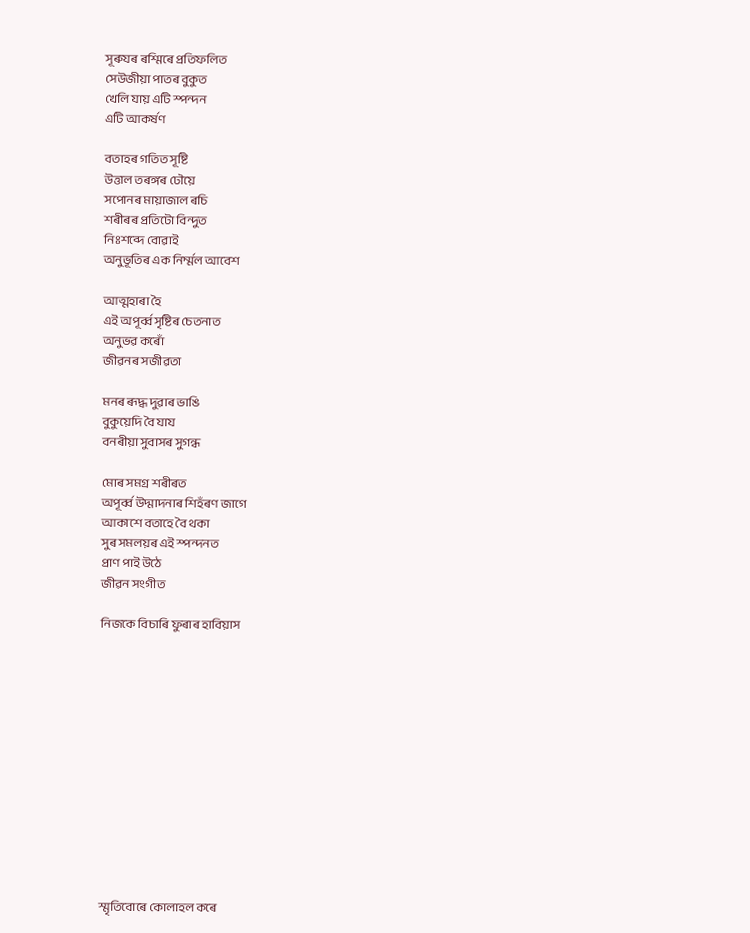সূৰুযৰ ৰশ্মিৰে প্ৰতিফলিত
সেউজীয়া পাতৰ বুকুত
খেলি যায় এটি স্পন্দন
এটি আকৰ্ষণ

বতাহৰ গতিত সূষ্টি
উত্তাল তৰঙ্গৰ ঢৌয়ে
সপোনৰ মায়াজাল ৰচি
শৰীৰৰ প্ৰতিটো বিন্দুত
নিঃশব্দে বোৱাই
অনুভূতিৰ এক নিৰ্ম্মল আবেশ

আত্মহাৰা হৈ
এই অপূৰ্ব্ব সৃষ্টিৰ চেতনাত
অনুভৱ কৰোঁ
জীৱনৰ সজীৱতা

মনৰ ৰূদ্ধ দুৱাৰ ভাঙি
বুকুয়েদি বৈ যায
বনৰীয়া সুবাসৰ সুগন্ধ

মোৰ সমগ্র শৰীৰত
অপূৰ্ব্ব উদ্মাদনাৰ শিহঁৰণ জাগে
আকাশে বতাহে বৈ থকা
সুৰ সমলয়ৰ এই স্পন্দনত
প্রাণ পাই উঠে
জীৱন সংগীত

নিজকে বিচাৰি ফুৰাৰ হাবিয়াস













স্মৃতিবোৰে কোলাহল কৰে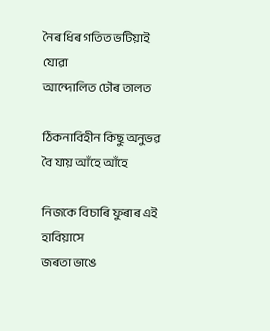নৈৰ ধিৰ গতিত ভটিয়াই যোৱা
আন্দোলিত ঢৌৰ তালত

ঠিকনাবিহীন কিছু অনুভৱ
বৈ যায় আঁহে আঁহে

নিজকে বিচাৰি ফুৰাৰ এই হাবিয়াসে
জৰতা ভাঙে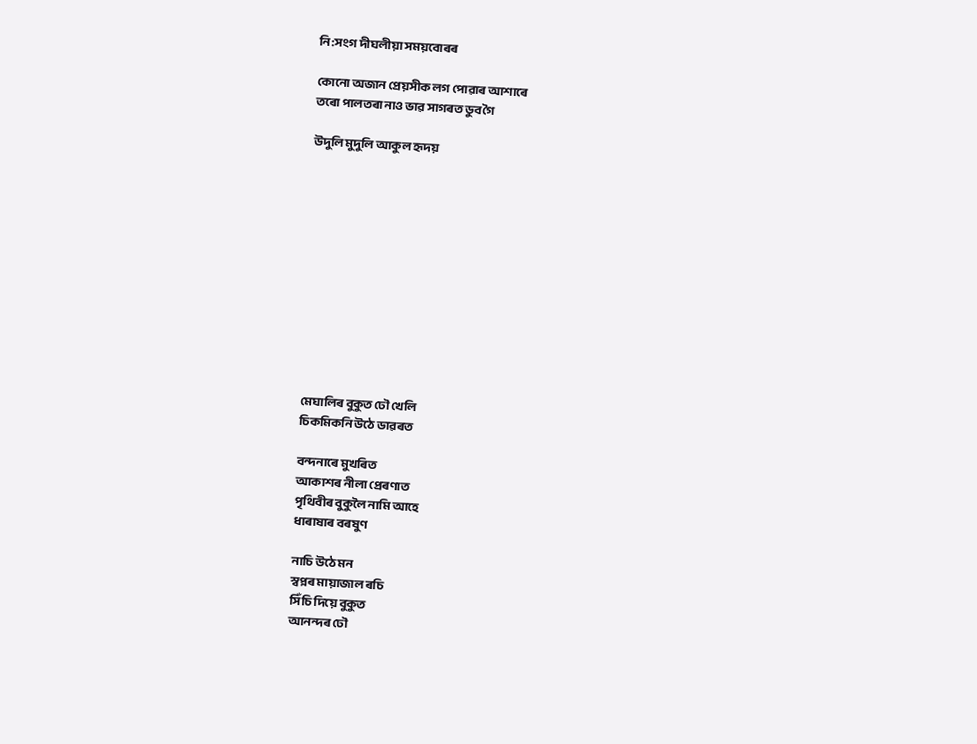নি:সংগ দীঘলীয়া সময়বোৰৰ

কোনো অজান প্রেয়সীক লগ পোৱাৰ আশাৰে
তৰো পালতৰা নাও ভাৱ সাগৰত ডুব গৈ

উদুলি মুদুলি আকুল হৃদয়












মেঘালিৰ বুকুত ঢৌ খেলি
চিকমিকনি উঠে ডাৱৰত

বন্দনাৰে মুখৰিত
আকাশৰ নীলা প্ৰেৰণাত
পৃথিবীৰ বুকুলৈ নামি আহে
ধাৰাষাৰ বৰষুণ

নাচি উঠে মন
স্বপ্নৰ মায়াজাল ৰচি
সিঁচি দিয়ে বুকুত
আনন্দৰ ঢৌ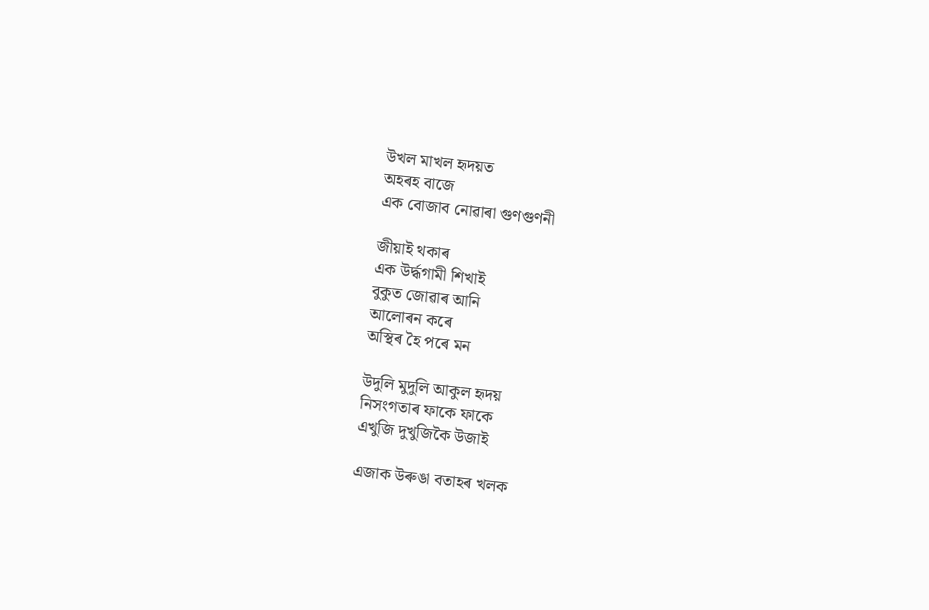উখল মাখল হৃদয়ত
অহৰহ বাজে
এক বোজাব নোৱাৰা গুণগুণনী

জীয়াই থকাৰ
এক উৰ্দ্ধগামী শিখাই
বুকুত জোৱাৰ আনি
আলোৰন কৰে
অস্থিৰ হৈ পৰে মন

উদুলি মুদুলি আকুল হৃদয়
নিসংগতাৰ ফাকে ফাকে
এখুজি দুখুজিকৈ উজাই

এজাক উৰুঙা বতাহৰ খলক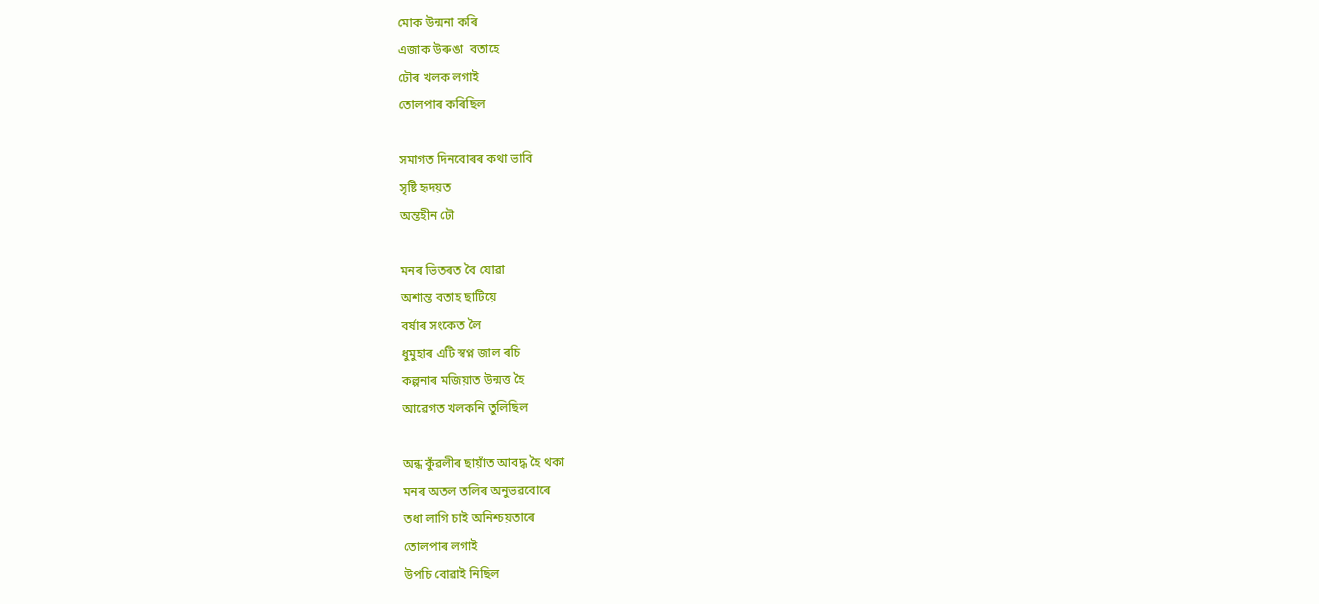মোক উন্মনা কৰি
এজাক উৰুঙা  বতাহে
ঢৌৰ খলক লগাই
তোলপাৰ কৰিছিল

সমাগত দিনবোৰৰ কথা ভাবি
সৃষ্টি হৃদয়ত
অন্তহীন ঢৌ

মনৰ ভিতৰত বৈ যোৱা
অশান্ত বতাহ ছাটিয়ে
বৰ্ষাৰ সংকেত লৈ
ধুমুহাৰ এটি স্বপ্ন জাল ৰচি
কল্পনাৰ মজিয়াত উন্মত্ত হৈ
আৱেগত খলকনি তুলিছিল

অন্ধ কুঁৱলীৰ ছায়াঁত আবদ্ধ হৈ থকা
মনৰ অতল তলিৰ অনুভৱবোৰে
তধা লাগি চাই অনিশ্চয়তাৰে
তোলপাৰ লগাই
উপচি বোৱাই নিছিল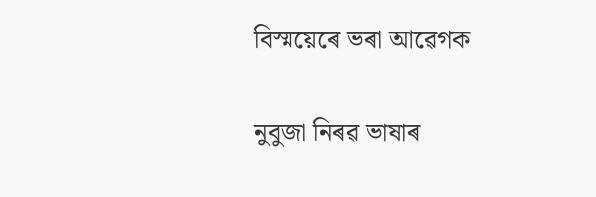বিস্ময়েৰে ভৰা আৱেগক

নুবুজা নিৰৱ ভাষাৰ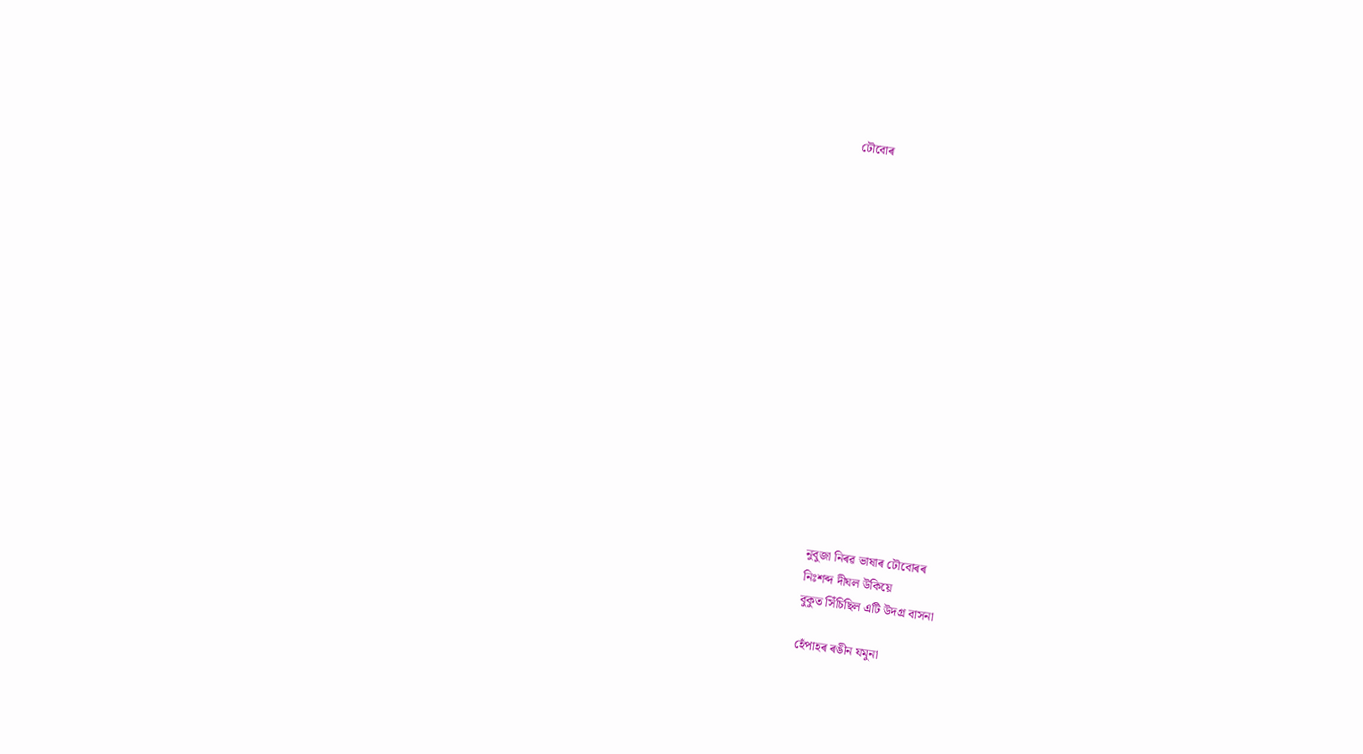ঢৌবোৰ

















নুবুজা নিৰৱ ভাষাৰ ঢৌবোৰৰ
নিঃশব্দ দীঘল উকিয়ে
বুকুত সিঁচিছিল এটি উদগ্র বাসনা

হেঁপাহৰ ৰঙীন যমুনা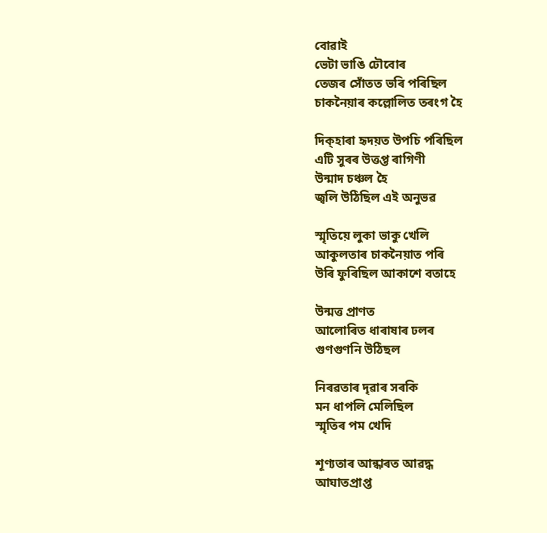বোৱাই
ভেটা ভাঙি ঢৌবোৰ
তেজৰ সোঁতত ভৰি পৰিছিল
চাকনৈয়াৰ কল্লোলিত তৰংগ হৈ

দিক্‌হাৰা হৃদয়ত উপচি পৰিছিল
এটি সুৰৰ উত্তপ্ত ৰাগিণী
উন্মাদ চঞ্চল হৈ
জ্বলি উঠিছিল এই অনুভৱ

স্মৃতিয়ে লুকা ভাকু খেলি
আকুলতাৰ চাকনৈয়াত পৰি
উৰি ফুৰিছিল আকাশে বতাহে

উন্মত্ত প্রাণত
আলোৰিত ধাৰাষাৰ ঢলৰ
গুণগুণনি উঠিছল

নিৰৱতাৰ দৃৱাৰ সৰকি
মন ধাপলি মেলিছিল
স্মৃতিৰ পম খেদি

শূণ্যতাৰ আন্ধাৰত আৱদ্ধ
আঘাতপ্ৰাপ্ত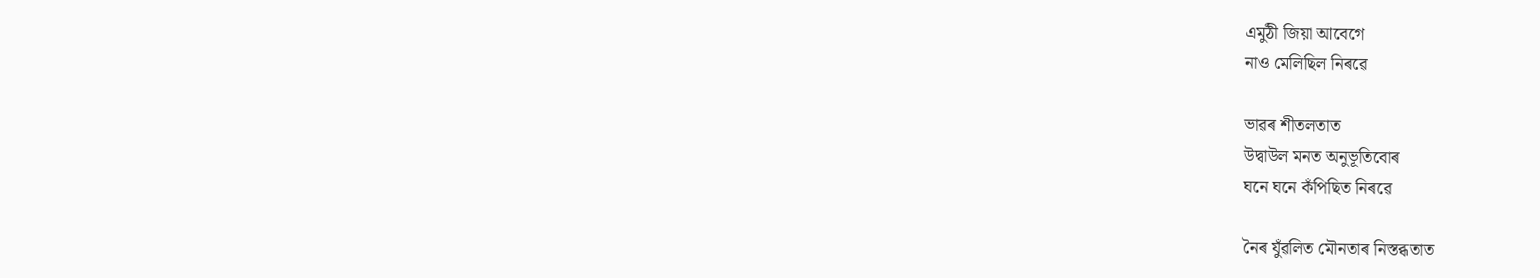এমুঠী জিয়া আবেগে
নাও মেলিছিল নিৰৱে

ভাৱৰ শীতলতাত
উদ্বাউল মনত অনুভূতিবোৰ
ঘনে ঘনে কঁপিছিত নিৰৱে

নৈৰ যুঁৱলিত মৌনতাৰ নিস্তব্ধতাত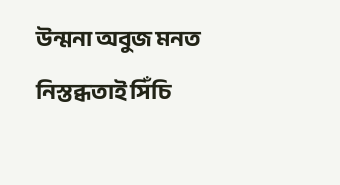উন্মনা অবুজ মনত
নিস্তব্ধতাই সিঁচি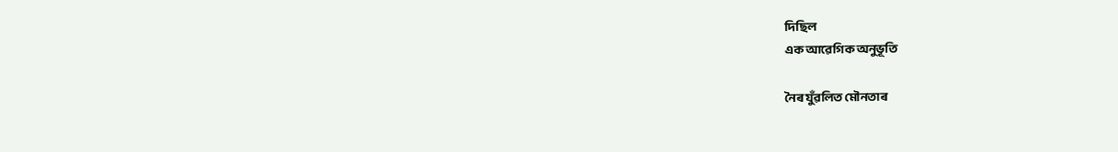দিছিল
এক আৱেগিক অনুভূতি

নৈৰ যুঁৱলিত মৌনতাৰ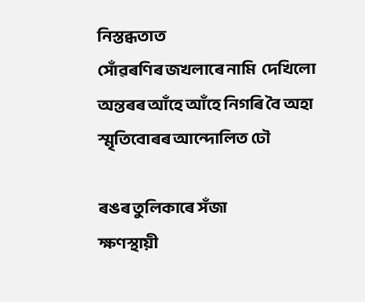নিস্তব্ধতাত
সোঁৱৰণিৰ জখলাৰে নামি  দেখিলো
অন্তৰৰ আঁহে আঁহে নিগৰি বৈ অহা
স্মৃতিবোৰৰ আন্দোলিত ঢৌ

ৰঙৰ তুলিকাৰে সঁজা
ক্ষণস্থায়ী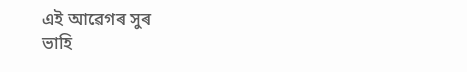এই আৱেগৰ সুৰ
ভাহি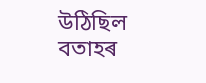উঠিছিল বতাহৰ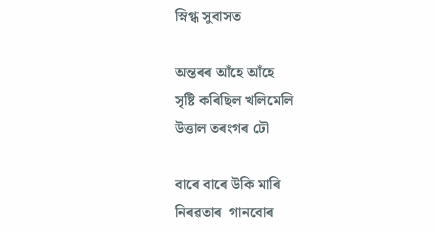স্নিগ্ধ সুবাসত

অন্তৰৰ আঁহে আঁহে
সৃষ্টি কৰিছিল খলিমেলি
উত্তাল তৰংগৰ ঢৌ

বাৰে বাৰে উকি মাৰি
নিৰৱতাৰ  গানবোৰ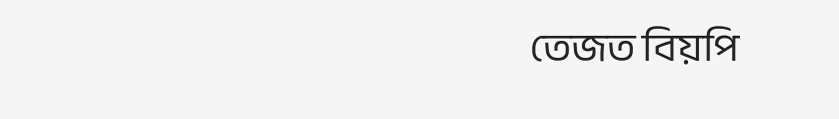তেজত বিয়পি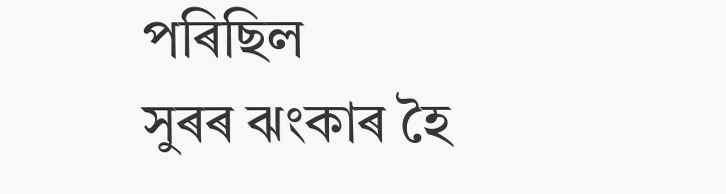পৰিছিল
সুৰৰ ঝংকাৰ হৈ